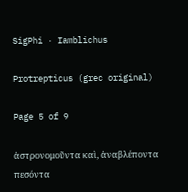SigPhi · Iamblichus

Protrepticus (grec original)

Page 5 of 9

ἀστρονομοῦντα καὶ, ἀναβλέποντα πεσόντα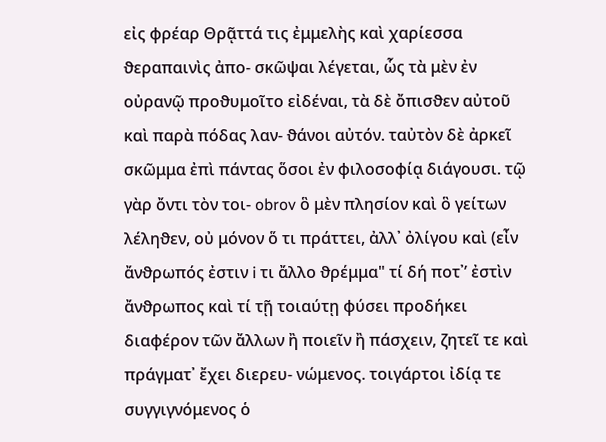εἰς φρέαρ Θρᾷττά τις ἐμμελὴς καὶ χαρίεσσα ϑεραπαινὶς ἀπο- σκῶψαι λέγεται, ὧς τὰ μὲν ἐν οὐρανῷ προϑυμοῖτο εἰδέναι, τὰ δὲ ὄπισϑεν αὐτοῦ καὶ παρὰ πόδας λαν- ϑάνοι αὐτόν. ταὐτὸν δὲ ἀρκεῖ σκῶμμα ἐπὶ πάντας ὅσοι ἐν φιλοσοφίᾳ διάγουσι. τῷ γὰρ ὄντι τὸν τοι- obrov ὃ μὲν πλησίον καὶ ὃ γείτων λέληϑεν, οὐ μόνον ὅ τι πράττει, ἀλλ᾽ ὀλίγου καὶ (εἶν ἄνϑρωπός ἐστιν i τι ἄλλο ϑρέμμα" τί δή ποτ᾽’ ἐστὶν ἄνϑρωπος καὶ τί τῇ τοιαύτῃ φύσει προδήκει διαφέρον τῶν ἄλλων ἢ ποιεῖν ἢ πάσχειν, ζητεῖ τε καὶ πράγματ᾽ ἔχει διερευ- νώμενος. τοιγάρτοι ἰδίᾳ τε συγγιγνόμενος ὁ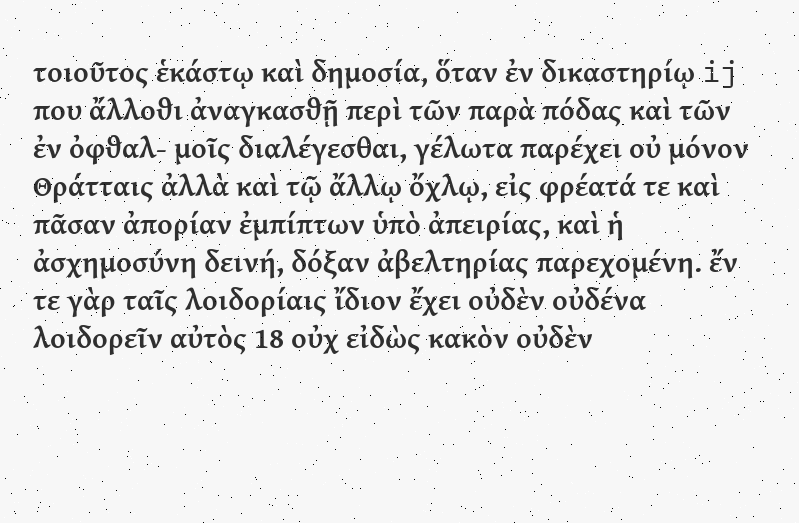τοιοῦτος ἑκάστῳ καὶ δημοσία, ὅταν ἐν δικαστηρίῳ ij που ἄλλοϑι ἀναγκασϑῇ περὶ τῶν παρὰ πόδας καὶ τῶν ἐν ὀφϑαλ- μοῖς διαλέγεσθαι, γέλωτα παρέχει οὐ μόνον Θράτταις ἀλλὰ καὶ τῷ ἄλλῳ ὄχλῳ, εἰς φρέατά τε καὶ πᾶσαν ἀπορίαν ἐμπίπτων ὑπὸ ἀπειρίας, καὶ ἡ ἀσχημοσύνη δεινή, δόξαν ἀβελτηρίας παρεχομένη. ἔν τε γὰρ ταῖς λοιδορίαις ἴδιον ἔχει οὐδὲν οὐδένα λοιδορεῖν αὐτὸς 18 οὐχ εἰδὼς κακὸν οὐδὲν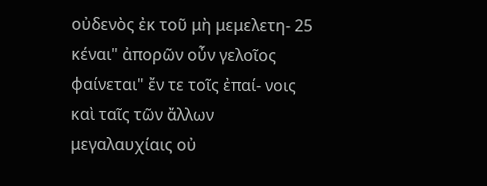οὐδενὸς ἐκ τοῦ μὴ μεμελετη- 25 κέναι" ἀπορῶν οὖν γελοῖος φαίνεται" ἔν τε τοῖς ἐπαί- νοις καὶ ταῖς τῶν ἄλλων μεγαλαυχίαις οὐ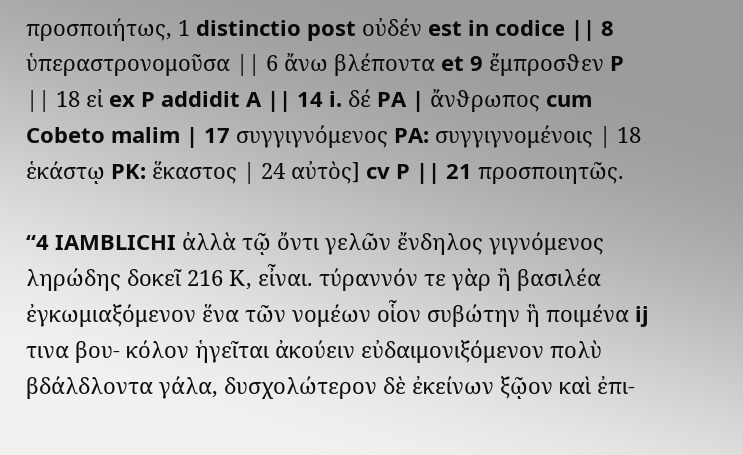προσποιήτως, 1 distinctio post οὐδέν est in codice || 8 ὑπεραστρονομοῦσα || 6 ἄνω βλέποντα et 9 ἔμπροσϑεν P || 18 εἰ ex P addidit A || 14 i. δέ PA | ἄνϑρωπος cum Cobeto malim | 17 συγγιγνόμενος PA: συγγιγνομένοις | 18 ἑκάστῳ PK: ἕκαστος | 24 αὐτὸς] cv P || 21 προσποιητῶς.

“4 IAMBLICHI ἀλλὰ τῷ ὄντι γελῶν ἔνδηλος γιγνόμενος ληρώδης δοκεῖ 216 Κ, εἶναι. τύραννόν τε γὰρ ἢ βασιλέα ἐγκωμιαξόμενον ἕνα τῶν νομέων οἷον συβώτην ἣ ποιμένα ij τινα βου- κόλον ἡγεῖται ἀκούειν εὐδαιμονιξόμενον πολὺ βδάλδλοντα γάλα, δυσχολώτερον δὲ ἐκείνων ξῷον καὶ ἐπι-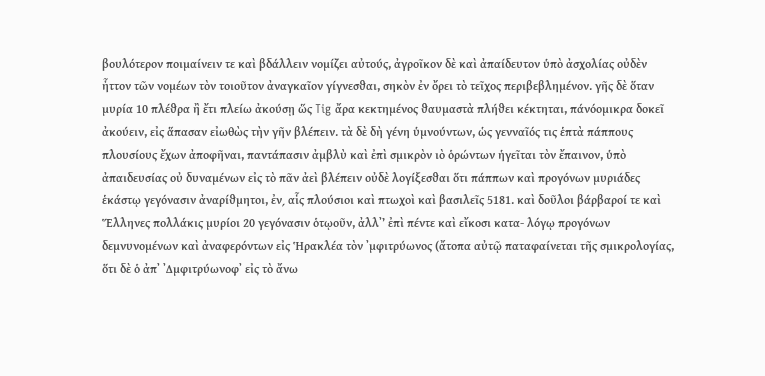βουλότερον ποιμαίνειν τε καὶ βδάλλειν νομίζει αὐτούς, ἀγροῖκον δὲ καὶ ἀπαίδευτον ὑπὸ ἀσχολίας οὐδὲν ἧττον τῶν νομέων τὸν τοιοῦτον ἀναγκαῖον γίγνεσϑαι, σηκὸν ἐν ὄρει τὸ τεῖχος περιβεβλημένον. γῆς δὲ ὅταν μυρία 10 πλέϑρα ἢ ἔτι πλείω ἀκούσῃ ὥς Tig ἄρα κεκτημένος ϑαυμαστὰ πλήϑει κέκτηται, πάνόομικρα δοκεῖ ἀκούειν, εἰς ἅπασαν εἰωθὼς τὴν γῆν βλέπειν. τὰ δὲ δὴ γένη ὑμνούντων, ὡς γενναῖός τις ἑπτὰ πάππους πλουσίους ἔχων ἀποφῆναι, παντάπασιν ἀμβλὺ καὶ ἐπὶ σμικρὸν ιὸ ὁρώντων ἡγεῖται τὸν ἔπαινον, ὑπὸ ἀπαιδευσίας οὐ δυναμένων εἰς τὸ πᾶν ἀεὶ βλέπειν οὐδὲ λογίξεσϑαι ὅτι πάππων καὶ προγόνων μυριάδες ἑκάστῳ γεγόνασιν ἀναρίϑμητοι, ἐν͵ αἷς πλούσιοι καὶ πτωχοὶ καὶ βασιλεῖς 5181. καὶ δοῦλοι βάρβαροί τε καὶ Ἕλληνες πολλάκις μυρίοι 20 γεγόνασιν ὁτῳοῦν, ἀλλ᾽’ ἐπὶ πέντε καὶ εἴκοσι κατα- λόγῳ προγόνων δεμνυνομένων καὶ ἀναφερόντων εἰς Ἡρακλέα τὸν ᾿μφιτρύωνος (ἄτοπα αὐτῷ παταφαίνεται τῆς σμικρολογίας, ὅτι δὲ ὁ ἀπ᾽ ᾿Δμφιτρύωνοφ᾽ εἰς τὸ ἄνω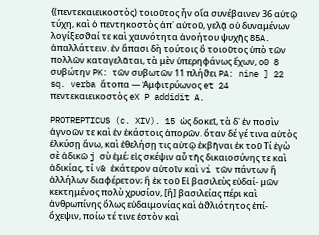{(πεντεκαιεικοστὸς) τοιοῦτος ἦν οἵα συνέβαινεν 36 αὐτῷ τύχη, καὶ ὁ πεντηκοστὸς ἀπ᾿ αὐτοῦ, γελᾷ οὐ δυναμένων λογίξεσϑαί τε καὶ χαυνότητα ἀνοήτου ψυχῆς 85A. ἀπαλλάττειν. ἐν ἅπασι δὴ τούτοις ὃ τοιοῦτος ὑπὸ τῶν πολλῶν καταγελᾶται, τὰ μὲν ὑπερηφάνως ἔχων, o0 8 συβώτην PK: τῶν συβωτῶν 11 πλήϑει PA: nine ] 22 sq. verba ἄτοπα — Ἀμφιτρύωνος et 24 πεντεκαιεικοστὸς eX P addidit A.

PROTREPTICUS (c. XIV). 15 ὡς δοκεῖ, τὰ δ᾽ ἐν ποσὶν ἀγνοῶν τε καὶ ἐν ἑκάστοις ἀπορῶν. ὅταν δέ γέ τινα αὐτὸς ἑλκύσῃ ἄνω, καὶ ἐθελήσῃ τις αὐτῷ ἐκβῆναι ἐκ τοῦ Τί ἐγὼ σὲ ἀδικῶ j σὺ ἐμέ; εἰς σκέψιν αὖ τῆς δικαιοσύνης τε καὶ ἀδικίας, τί v& ἑκάτερον αὐτοῖν καὶ ví τῶν πάντων ἢ ἀλλήλων διαφέρετον; ἢ ἐκ τοῦ Εἰ βασιλεὺς εὐδαί- μῶν κεκτημένος πολὺ χρυσίον, [ἢ] βασιλείας πέρι καὶ ἀνθρωπίνης ὅλως εὐδαιμονίας καὶ ἀϑλιότητος ἐπί- ὄχεψιν, ποίω τέ τινε ἐστὸν καὶ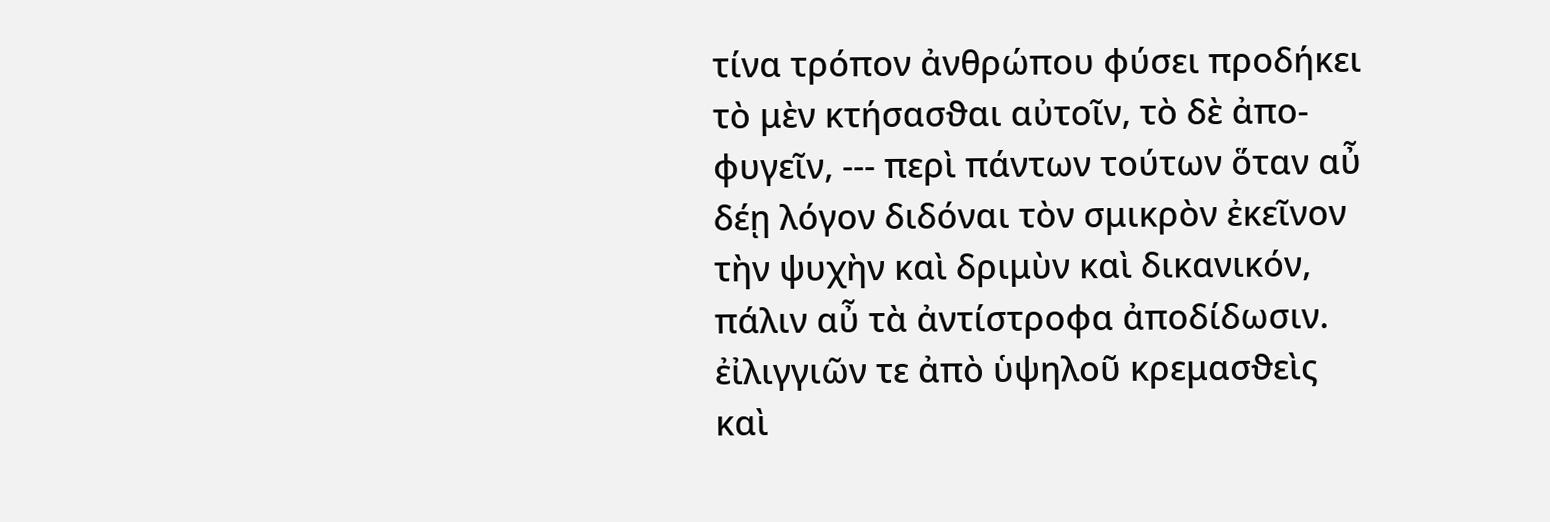τίνα τρόπον ἀνθρώπου φύσει προδήκει τὸ μὲν κτήσασϑαι αὐτοῖν, τὸ δὲ ἀπο- φυγεῖν, --- περὶ πάντων τούτων ὅταν αὖ δέῃ λόγον διδόναι τὸν σμικρὸν ἐκεῖνον τὴν ψυχὴν καὶ δριμὺν καὶ δικανικόν, πάλιν αὖ τὰ ἀντίστροφα ἀποδίδωσιν. ἐἰλιγγιῶν τε ἀπὸ ὑψηλοῦ κρεμασϑεὶς καὶ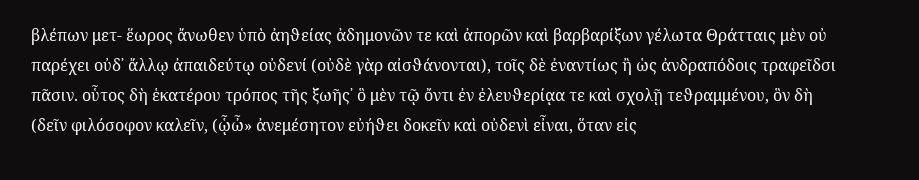βλέπων μετ- ἕωρος ἄνωθεν ὑπὸ ἀηϑείας ἀδημονῶν τε καὶ ἀπορῶν καὶ βαρβαρίξων γέλωτα Θράτταις μὲν οὐ παρέχει οὐδ᾽ ἄλλῳ ἀπαιδεύτῳ οὐδενί (οὐδὲ γὰρ αἰσϑάνονται), τοῖς δὲ ἐναντίως ἢ ὡς ἀνδραπόδοις τραφεῖδσι πᾶσιν. οὗτος δὴ ἑκατέρου τρόπος τῆς ξωῆς᾽ ὃ μὲν τῷ ὄντι ἐν ἐλευϑερίᾳα τε καὶ σχολῇ τεϑραμμένου, ὃν δὴ (δεῖν φιλόσοφον καλεῖν, (ᾧὦ» ἀνεμέσητον εὐήϑει δοκεῖν καὶ οὐδενὶ εἶναι, ὅταν εἰς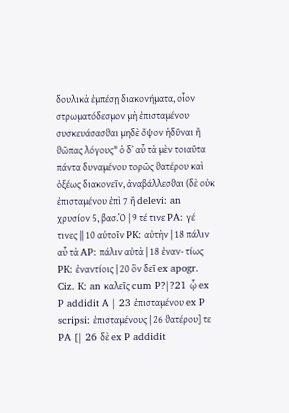δουλικὰ ἐμπέσῃ διακονήματα, οἷον στρωματόδεσμον μὴ ἐπισταμένου συσκευάσασϑαι μηδὲ ὄψον ἡδῦναι ἢ ϑῶπας λόγους" ὁ δ᾽ αὖ τὰ μὲν τοιαῦτα πάντα δυναμένου τορῶς ϑατέρου καὶ ὀξέως διακονεῖν, ἀναβάλλεσϑαι (δὲ οὐκ ἐπισταμένου ἐπὶ 7 ἢ delevi: an χρυσίον 5, βασ.Ὁ | 9 τέ τινε PA: γέ τινες || 10 αὐτοῖν PK: αὐτὴν | 18 πάλιν αὖ τὰ AP: πάλιν αὐτὰ | 18 ἐναν- τίως PK: ἐναντίοις | 20 ὃν δεῖ ex apogr. Ciz. K: an καλεῖς cum P?|?21 ᾧ ex P addidit A | 23 ἐπισταμένου ex P scripsi: ἐπισταμένους | 26 ϑατέρου] τε PA [| 26 δὲ ex P addidit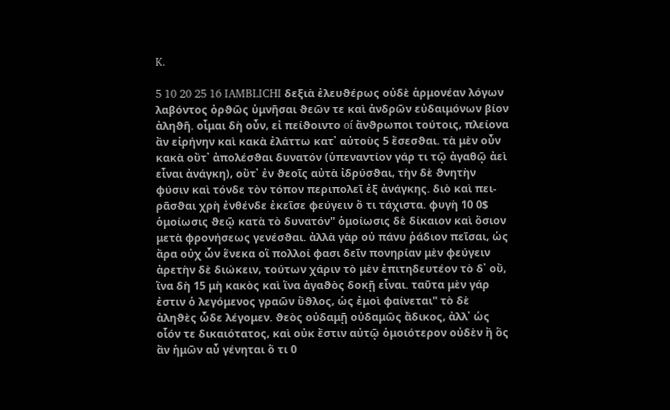K.

5 10 20 25 16 IAMBLICHI δεξιὰ ἐλευϑέρως οὐδὲ ἁρμονέαν λόγων λαβόντος ὀρϑῶς ὑμνῆσαι ϑεῶν τε καὶ ἀνδρῶν εὐδαιμόνων βίον ἀληϑῆ. οἶμαι δὴ οὖν, εἰ πείϑοιντο oí ἄνϑρωποι τούτοις, πλείονα ἂν εἰρήνην καὶ κακὰ ἐλάττω κατ᾽ αὐτοὺς 5 ἔσεσϑαι. τὰ μὲν οὖν κακὰ οὔτ᾽ ἀπολέσϑαι δυνατόν (ὑπεναντίον γάρ τι τῷ ἀγαθῷ ἀεὶ εἶναι ἀνάγκη), οὔτ᾽ ἐν ϑεοῖς αὐτὰ ἰδρύσϑαι, τὴν δὲ ϑνητὴν φύσιν καὶ τόνδε τὸν τόπον περιπολεῖ ἐξ ἀνάγκης. διὸ καὶ πει- ρᾶσϑαι χρὴ ἐνθένδε ἐκεῖσε φεύγειν ὅ τι τάχιστα. φυγὴ 10 0$ ὁμοίωσις ϑεῷ κατὰ τὸ δυνατόν" ὁμοίωσις δὲ δίκαιον καὶ ὅσιον μετὰ φρονήσεως γενέσϑαι. ἀλλὰ γὰρ οὐ πάνυ ῥάδιον πεῖσαι, ὡς ἄρα οὐχ ὧν ἕνεκα οἵ πολλοί φασι δεῖν πονηρίαν μὲν φεύγειν ἀρετὴν δὲ διώκειν, τούτων χάριν τὸ μὲν ἐπιτηδευτέον τὸ δ᾽ οὔ, ἵνα δὴ 15 μὴ κακὸς καὶ ἵνα ἀγαϑὸς δοκῇ εἶναι. ταῦτα μὲν γάρ ἐστιν ὁ λεγόμενος γραῶν ὕϑλος, ὡς ἐμοὶ φαίνεται" τὸ δὲ ἀληϑὲς ὧδε λέγομεν. ϑεὸς οὐδαμῇ οὐδαμῶς ἄδικος, ἀλλ᾽ ὡς οἷόν τε δικαιότατος, καὶ οὐκ ἔστιν αὐτῷ ὁμοιότερον οὐδὲν ἢ ὃς ἂν ἡμῶν αὖ γένηται ὅ τι 0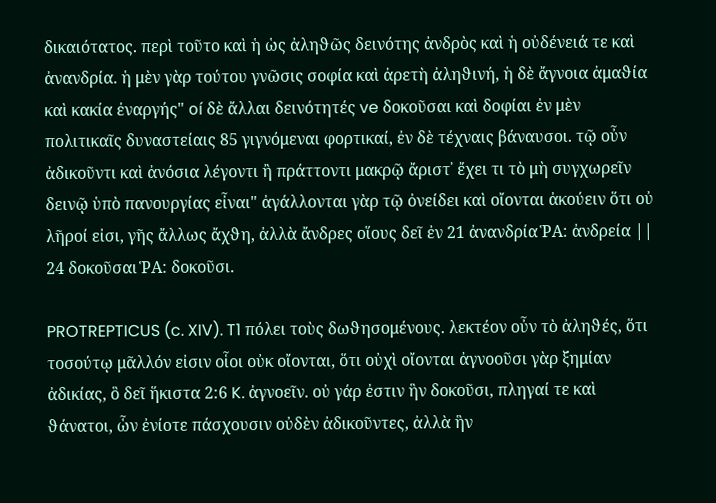δικαιότατος. περὶ τοῦτο καὶ ἡ ὡς ἀληϑῶς δεινότης ἀνδρὸς καὶ ἡ οὐδένειά τε καὶ ἀνανδρία. ἡ μὲν γὰρ τούτου γνῶσις σοφία καὶ ἀρετὴ ἀληϑινή, ἡ δὲ ἄγνοια ἀμαϑία καὶ κακία ἐναργής" oí δὲ ἄλλαι δεινότητές ve δοκοῦσαι καὶ δοφίαι ἐν μὲν πολιτικαῖς δυναστείαις 85 γιγνόμεναι φορτικαί, ἐν δὲ τέχναις βάναυσοι. τῷ οὖν ἀδικοῦντι καὶ ἀνόσια λέγοντι ἢ πράττοντι μακρῷ ἄριστ᾽ ἔχει τι τὸ μὴ συγχωρεῖν δεινῷ ὑπὸ πανουργίας εἶναι" ἀγάλλονται γὰρ τῷ ὀνείδει καὶ οἴονται ἀκούειν ὅτι οὐ λῆροί εἰσι, γῆς ἄλλως ἄχϑη, ἀλλὰ ἄνδρες οἵους δεῖ ἐν 21 ἀνανδρία ῬΑ: ἀνδρεία || 24 δοκοῦσαι ῬΑ: δοκοῦσι.

PROTREPTICUS (c. XIV). T1 πόλει τοὺς δωϑησομένους. λεκτέον οὖν τὸ ἀληϑές, ὅτι τοσούτῳ μᾶλλόν εἰσιν οἷοι οὐκ οἴονται, ὅτι οὐχὶ οἴονται ἀγνοοῦσι γὰρ ξημίαν ἀδικίας, ὃ δεῖ ἥκιστα 2:6 K. ἀγνοεῖν. οὐ γάρ ἐστιν ἣν δοκοῦσι, πληγαί τε καὶ ϑάνατοι, ὧν ἐνίοτε πάσχουσιν οὐδὲν ἀδικοῦντες, ἀλλὰ ἣν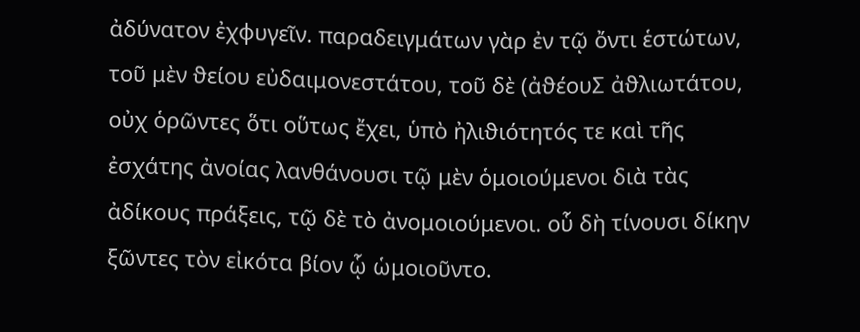ἀδύνατον ἐχφυγεῖν. παραδειγμάτων γὰρ ἐν τῷ ὄντι ἑστώτων, τοῦ μὲν ϑείου εὐδαιμονεστάτου, τοῦ δὲ (ἀϑέουΣ ἀϑλιωτάτου, οὐχ ὁρῶντες ὅτι οὕτως ἔχει, ὑπὸ ἠλιϑιότητός τε καὶ τῆς ἐσχάτης ἀνοίας λανθάνουσι τῷ μὲν ὁμοιούμενοι διὰ τὰς ἀδίκους πράξεις, τῷ δὲ τὸ ἀνομοιούμενοι. οὗ δὴ τίνουσι δίκην ξῶντες τὸν εἰκότα βίον ᾧ ὡμοιοῦντο.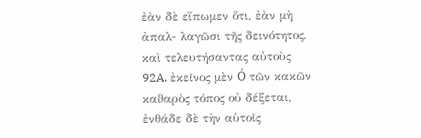ἐὰν δὲ εἴπωμεν ὅτι, ἐὰν μὴ ἀπαλ- λαγῶσι τῆς δεινότητος, καὶ τελευτήσαντας αὐτοὺς 92A. ἐκεῖνος μὲν Ó τῶν κακῶν καϑαρὸς τόπος οὐ δέξεται, ἐνθάδε δὲ τὴν αὑτοῖς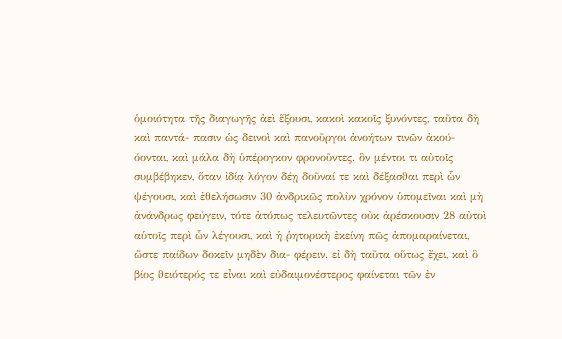ὁμοιότητα τῆς διαγωγῆς ἀεὶ ἕξουσι, κακοὶ κακοῖς ξυνόντες, ταῦτα δὴ καὶ παντά- πασιν ὡς δεινοὶ καὶ πανοῦργοι ἀνοήτων τινῶν ἀκού- όονται, καὶ μάλα δὴ ὑπέρογκον φρονοῦντες. ὃν μέντοι τι αὐτοῖς συμβέβηκεν, ὅταν ἰδίᾳ λόγον δέῃ δοῦναί τε καὶ δέξασϑαι περὶ ὧν ψέγουσι, καὶ ἐθελήσωσιν 30 ἀνδρικῶς πολὺν χρόνον ὑπομεῖναι καὶ μὴ ἀνάνδρως φεύγειν, τότε ἀτόπως τελευτῶντες οὐκ ἀρέσκουσιν 28 αὐτοὶ αὑτοῖς περὶ ὧν λέγουσι, καὶ ἡ ῥητορικὴ ἐκείνη πῶς ἀπομαραίνεται, ὥστε παίδων δοκεῖν μηδὲν δια- φέρειν. εἰ δὴ ταῦτα οὕτως ἔχει, καὶ ὃ βίος ϑειότερός τε εἶναι καὶ εὐδαιμονέστερος φαίνεται τῶν ἐν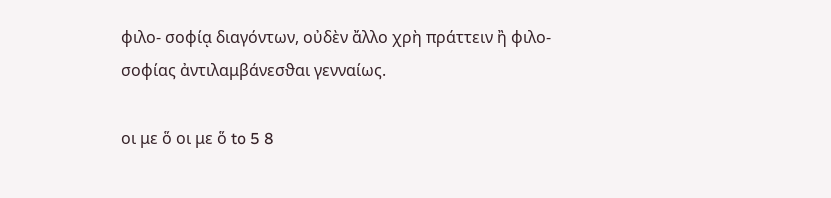φιλο- σοφίᾳ διαγόντων, οὐδὲν ἄλλο χρὴ πράττειν ἢ φιλο- σοφίας ἀντιλαμβάνεσϑαι γενναίως.

οι με ὅ οι με ὅ to 5 8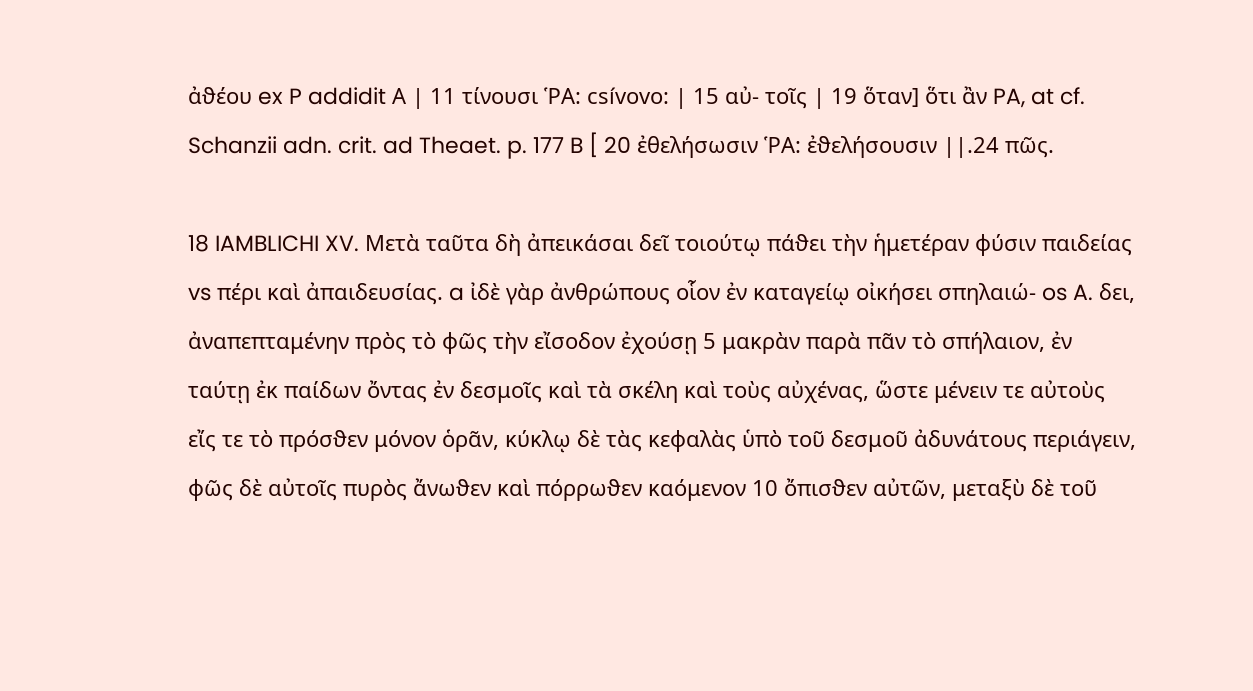ἀϑέου ex P addidit Α | 11 τίνουσι ῬΑ: csívovo: | 15 αὐ- τοῖς | 19 ὅταν] ὅτι ἂν PA, at cf. Schanzii adn. crit. ad Theaet. p. 177 B [ 20 ἐθελήσωσιν ῬΑ: ἐϑελήσουσιν ||.24 πῶς.

18 IAMBLICHI XV. Μετὰ ταῦτα δὴ ἀπεικάσαι δεῖ τοιούτῳ πάϑει τὴν ἡμετέραν φύσιν παιδείας vs πέρι καὶ ἀπαιδευσίας. a ἰδὲ γὰρ ἀνθρώπους οἷον ἐν καταγείῳ οἰκήσει σπηλαιώ- os A. δει, ἀναπεπταμένην πρὸς τὸ φῶς τὴν εἴσοδον ἐχούσῃ 5 μακρὰν παρὰ πᾶν τὸ σπήλαιον, ἐν ταύτῃ ἐκ παίδων ὄντας ἐν δεσμοῖς καὶ τὰ σκέλη καὶ τοὺς αὐχένας, ὥστε μένειν τε αὐτοὺς εἴς τε τὸ πρόσϑεν μόνον ὁρᾶν, κύκλῳ δὲ τὰς κεφαλὰς ὑπὸ τοῦ δεσμοῦ ἀδυνάτους περιάγειν, φῶς δὲ αὐτοῖς πυρὸς ἄνωϑεν καὶ πόρρωϑεν καόμενον 10 ὄπισϑεν αὐτῶν, μεταξὺ δὲ τοῦ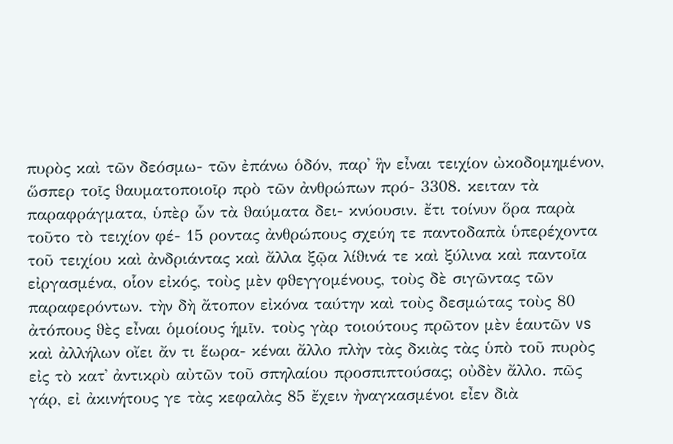πυρὸς καὶ τῶν δεόσμω- τῶν ἐπάνω ὁδόν, παρ᾽ ἣν εἶναι τειχίον ὠκοδομημένον, ὥσπερ τοῖς ϑαυματοποιοῖρ πρὸ τῶν ἀνθρώπων πρό- 3308. κειταν τὰ παραφράγματα, ὑπὲρ ὧν τὰ ϑαύματα δει- κνύουσιν. ἔτι τοίνυν ὅρα παρὰ τοῦτο τὸ τειχίον φέ- 15 ροντας ἀνθρώπους σχεύη τε παντοδαπὰ ὑπερέχοντα τοῦ τειχίου καὶ ἀνδριάντας καὶ ἄλλα ξῷα λίϑινά τε καὶ ξύλινα καὶ παντοῖα εἰργασμένα, οἷον εἰκός, τοὺς μὲν φϑεγγομένους, τοὺς δὲ σιγῶντας τῶν παραφερόντων. τὴν δὴ ἄτοπον εἰκόνα ταύτην καὶ τοὺς δεσμώτας τοὺς 80 ἀτόπους ϑὲς εἶναι ὁμοίους ἡμῖν. τοὺς γὰρ τοιούτους πρῶτον μὲν ἑαυτῶν vs καὶ ἀλλήλων οἴει ἄν τι ἕωρα- κέναι ἄλλο πλὴν τὰς δκιὰς τὰς ὑπὸ τοῦ πυρὸς εἰς τὸ κατ᾿ ἀντικρὺ αὐτῶν τοῦ σπηλαίου προσπιπτούσας; οὐδὲν ἄλλο. πῶς γάρ, εἰ ἀκινήτους γε τὰς κεφαλὰς 85 ἔχειν ἠναγκασμένοι εἶεν διὰ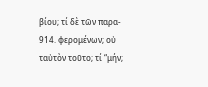βίου; τί δὲ τῶν παρα- 914. φερομένων; οὐ ταὐτὸν τοῦτο; τί “μήν;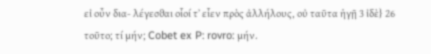εἰ οὖν δια- λέγεσϑαι οἷοί τ᾽ εἷεν πρὸς ἀλλήλους, οὐ ταῦτα ἡγῇ 3 ἰδὲ} 26 τοῦτο; τί μήν; Cobet ex P: rovro: μήν.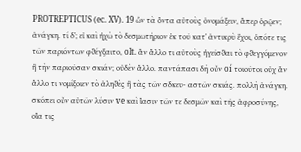PROTREPTICUS (ec. XV). 19 ὧν τὰ ὄντα αὐτοὺς ὀνομάξειν, ἅπερ ὁρῷεν; ἀνάγκη. τί δ᾽; εἰ καὶ ἠχὼ τὸ δεσμωτήριον ἐκ τοῦ κατ᾽ ἀντικρὺ ἔχοι, ὁπότε τις τῶν παριόντων φϑέγξαιτο, olt. ἂν ἄλλο τι αὐτοὺς ἡγεῖσϑαι τὸ φϑεγγόμενον ἢ τὴν παριοῦσαν σκιάν; οὐδὲν ἄλλο. παντάπασι δὴ οὖν oí τοιοῦτοι οὐχ ἂν ἄλλο τι νομίξοιεν τὸ ἀληϑὲς ἢ τὰς τῶν σδκευ- αστῶν σκιάς. πολλὴ ἀνάγκη. σκόπει οὖν αὐτῶν λύσιν ve καὶ ἴασιν τῶν τε δεσμῶν καὶ τῆς ἀφροσύνης, οἵα τις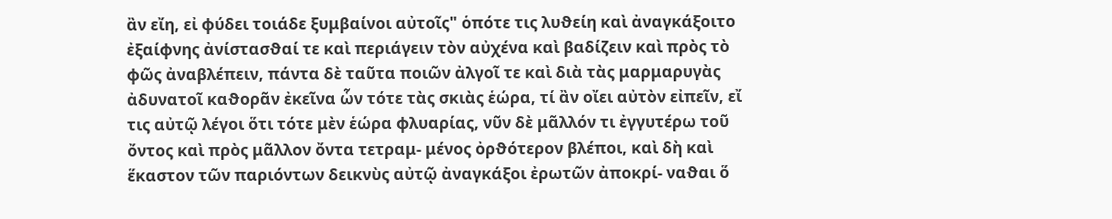ἂν εἴη, εἰ φύδει τοιάδε ξυμβαίνοι αὐτοῖς" ὁπότε τις λυϑείη καὶ ἀναγκάξοιτο ἐξαίφνης ἀνίστασϑαί τε καὶ περιάγειν τὸν αὐχένα καὶ βαδίζειν καὶ πρὸς τὸ φῶς ἀναβλέπειν, πάντα δὲ ταῦτα ποιῶν ἀλγοῖ τε καὶ διὰ τὰς μαρμαρυγὰς ἀδυνατοῖ καϑορᾶν ἐκεῖνα ὧν τότε τὰς σκιὰς ἑώρα, τί ἂν οἴει αὐτὸν εἰπεῖν, εἴ τις αὐτῷ λέγοι ὅτι τότε μὲν ἑώρα φλυαρίας, νῦν δὲ μᾶλλόν τι ἐγγυτέρω τοῦ ὄντος καὶ πρὸς μᾶλλον ὄντα τετραμ- μένος ὀρϑότερον βλέποι, καὶ δὴ καὶ ἕκαστον τῶν παριόντων δεικνὺς αὐτῷ ἀναγκάξοι ἐρωτῶν ἀποκρί- ναϑαι ὅ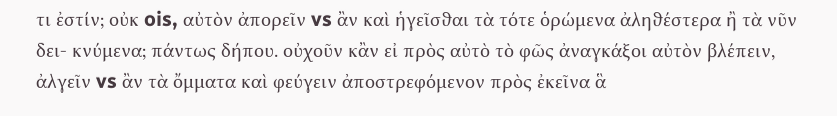τι ἐστίν; οὐκ ois, αὐτὸν ἀπορεῖν vs ἂν καὶ ἡγεῖσϑαι τὰ τότε ὁρώμενα ἀληϑέστερα ἢ τὰ νῦν δει- κνύμενα; πάντως δήπου. οὐχοῦν κἂν εἰ πρὸς αὐτὸ τὸ φῶς ἀναγκάξοι αὐτὸν βλέπειν, ἀλγεῖν vs ἂν τὰ ὄμματα καὶ φεύγειν ἀποστρεφόμενον πρὸς ἐκεῖνα ἃ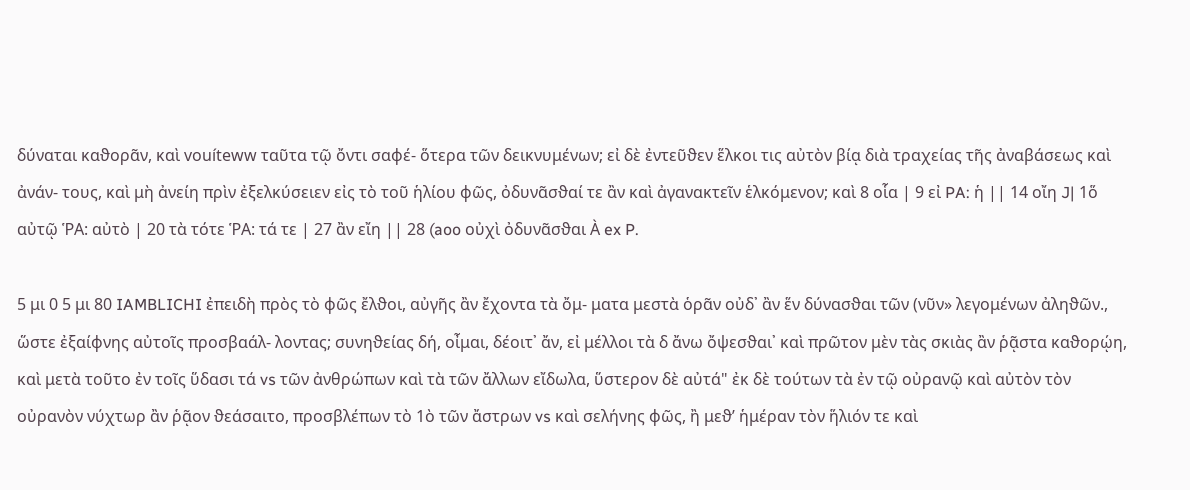δύναται καϑορᾶν, καὶ vouíteww ταῦτα τῷ ὄντι σαφέ- ὅτερα τῶν δεικνυμένων; εἰ δὲ ἐντεῦϑεν ἕλκοι τις αὐτὸν βίᾳ διὰ τραχείας τῆς ἀναβάσεως καὶ ἀνάν- τους, καὶ μὴ ἀνείη πρὶν ἐξελκύσειεν εἰς τὸ τοῦ ἡλίου φῶς, ὀδυνᾶσϑαί τε ἂν καὶ ἀγανακτεῖν ἑλκόμενον; καὶ 8 οἷα | 9 εἰ PA: ἡ || 14 οἴη J| 1ὅ αὐτῷ ῬΑ: αὐτὸ | 20 τὰ τότε ῬΑ: τά τε | 27 ἂν εἴη || 28 (aoo οὐχὶ ὀδυνᾶσϑαι À ex P.

5 μι 0 5 μι 80 IAMBLICHI ἐπειδὴ πρὸς τὸ φῶς ἔλϑοι, αὐγῆς ἂν ἔχοντα τὰ ὄμ- ματα μεστὰ ὁρᾶν οὐδ᾽ ἂν ἕν δύνασϑαι τῶν (νῦν» λεγομένων ἀληϑῶν., ὥστε ἐξαίφνης αὐτοῖς προσβαάλ- λοντας; συνηϑείας δή, οἶμαι, δέοιτ᾽ ἄν, εἰ μέλλοι τὰ δ ἄνω ὄψεσϑαι᾽ καὶ πρῶτον μὲν τὰς σκιὰς ἂν ῥᾷστα καϑορῴη, καὶ μετὰ τοῦτο ἐν τοῖς ὕδασι τά vs τῶν ἀνθρώπων καὶ τὰ τῶν ἄλλων εἴδωλα, ὕστερον δὲ αὐτά" ἐκ δὲ τούτων τὰ ἐν τῷ οὐρανῷ καὶ αὐτὸν τὸν οὐρανὸν νύχτωρ ἂν ῥᾷον ϑεάσαιτο, προσβλέπων τὸ 1ὸ τῶν ἄστρων vs καὶ σελήνης φῶς, ἢ μεϑ’ ἡμέραν τὸν ἥλιόν τε καὶ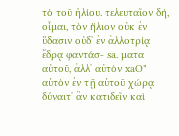τὸ τοῦ ἡλίου. τελευταῖον δή, οἶμαι, τὸν ἥλιον οὐκ ἐν ὕδασιν οὐδ᾽ ἐν ἀλλοτρίᾳ ἔδρᾳ φαντάσ- sa. ματα αὐτοῦ, ἀλλ᾽ αὐτὸν xaO" αὑτὸν ἐν τῇ αὑτοῦ χώρᾳ δύναιτ᾽ ἂν κατιδεῖν καὶ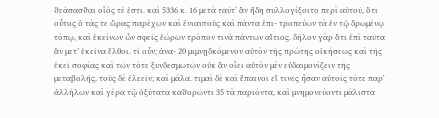ϑεάσασϑαι οἷός τέ ἐστι. καὶ 5336 κ. 16 μετὰ ταῦτ᾽ ἂν ἤδη συλλογίξοιτο περὶ αὐτοῦ, ὅτι οὗτος ὁ τάς τε ὥρας παρέχων καὶ ἐνιαυτοὺς καὶ πάντα ἐπι- τροπεύων τὰ ἐν τῷ δρωμένῳ τόπῳ, καὶ ἐκείνων ὧν σφεῖς ἑώρων τρόπον τινὰ πάντων αἴτιος. δῆλον γὰρ ὅτι ἐπὶ ταῦτα ἂν μετ’ ἐκεῖνα ἔλθοι. τί οὖν; ἀνα- 20 μιμνῃδκόμενον αὐτὸν τῆς πρώτης οἰκήσεως καὶ τῆς ἐκεῖ σοφίας καὶ τῶν τότε ξυνδεσμωτῶν οὐκ ἂν οἶει αὑτὸν μὲν εὐδαιμονίζειν τῆς μεταβολῆς, τοὺς δὲ ἐλεεῖν; καὶ μάλα. τιμαὶ δὲ καὶ ἔπαινοι εἴ τινες ἦσαν αὐτοῖς τότε παρ᾽ ἀλλήλων καὶ γέρα τῷ ὀξύτατα καϑορῶντι 35 τὰ παριόντα, καὶ μνημονεύοντι μάλιστα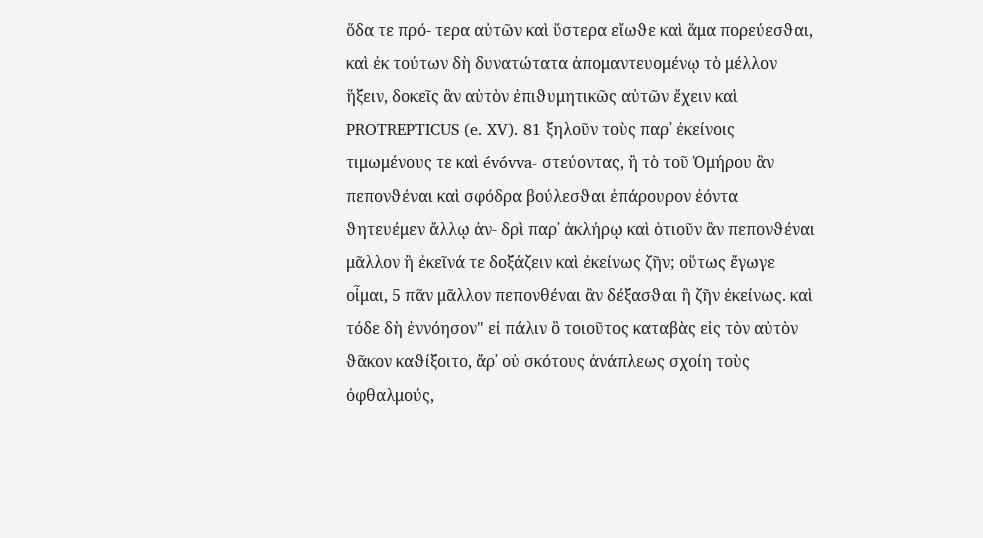ὅδα τε πρό- τερα αὐτῶν καὶ ὕστερα εἴωϑε καὶ ἅμα πορεύεσϑαι, καὶ ἐκ τούτων δὴ δυνατώτατα ἀπομαντευομένῳ τὸ μέλλον ἥξειν, δοκεῖς ἂν αὐτὸν ἐπιϑυμητικῶς αὐτῶν ἔχειν καὶ PROTREPTICUS (e. XV). 81 ξηλοῦν τοὺς παρ᾽ ἐκείνοις τιμωμένους τε καὶ évóvva- στεύοντας, ἢ τὸ τοῦ Ὁμήρου ἂν πεπονϑέναι καὶ σφόδρα βούλεσϑαι ἐπάρουρον ἐόντα ϑητευέμεν ἄλλῳ ἀν- δρὶ παρ᾽ ἀκλήρῳ καὶ ὁτιοῦν ἂν πεπονϑέναι μᾶλλον ἢ ἐκεῖνά τε δοξάζειν καὶ ἐκείνως ζῆν; οὕτως ἔγωγε οἶμαι, 5 πᾶν μᾶλλον πεπονθέναι ἂν δέξασϑαι ἢ ζῆν ἐκείνως. καὶ τόδε δὴ ἐννόησον" εἰ πάλιν ὃ τοιοῦτος καταβὰς εἰς τὸν αὐτὸν ϑᾶκον καϑίξοιτο, ἄρ᾽ οὐ σκότους ἀνάπλεως σχοίη τοὺς ὀφθαλμούς,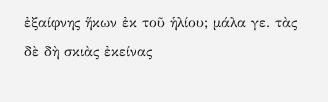ἐξαίφνης ἥκων ἐκ τοῦ ἡλίου; μάλα γε. τὰς δὲ δὴ σκιὰς ἐκείνας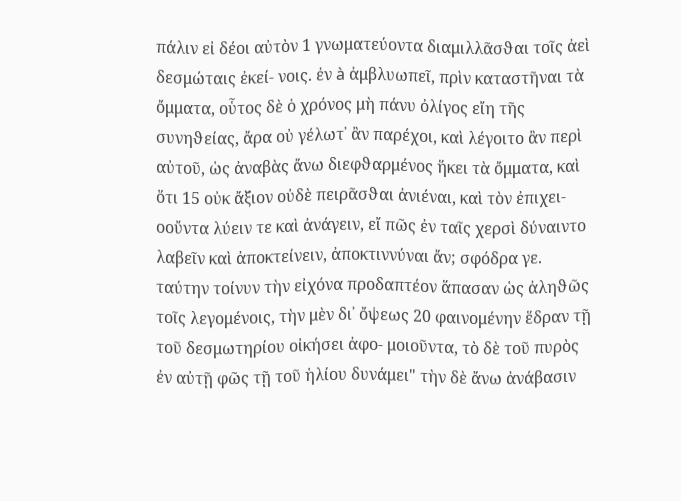πάλιν εἰ δέοι αὐτὸν 1 γνωματεύοντα διαμιλλᾶσϑαι τοῖς ἀεὶ δεσμώταις ἐκεί- νοις. ἐν à ἀμβλυωπεῖ, πρὶν καταστῆναι τὰ ὄμματα, οὗτος δὲ ὁ χρόνος μὴ πάνυ ὀλίγος εἴη τῆς συνηϑείας, ἄρα οὐ γέλωτ᾽ ἂν παρέχοι, καὶ λέγοιτο ἂν περὶ αὐτοῦ, ὡς ἀναβὰς ἄνω διεφϑαρμένος ἥκει τὰ ὄμματα, καὶ ὅτι 15 οὐκ ἄξιον οὐδὲ πειρᾶσϑαι ἀνιέναι, καὶ τὸν ἐπιχει- οοὔντα λύειν τε καὶ ἀνάγειν, εἴ πῶς ἐν ταῖς χερσὶ δύναιντο λαβεῖν καὶ ἀποκτείνειν, ἀποκτιννύναι ἄν; σφόδρα γε. ταύτην τοίνυν τὴν εἰχόνα προδαπτέον ἅπασαν ὡς ἀληϑῶς τοῖς λεγομένοις, τὴν μὲν δι᾽ ὄψεως 20 φαινομένην ἕδραν τῇ τοῦ δεσμωτηρίου οἰκήσει ἀφο- μοιοῦντα, τὸ δὲ τοῦ πυρὸς ἐν αὐτῇ φῶς τῇ τοῦ ἡλίου δυνάμει" τὴν δὲ ἄνω ἀνάβασιν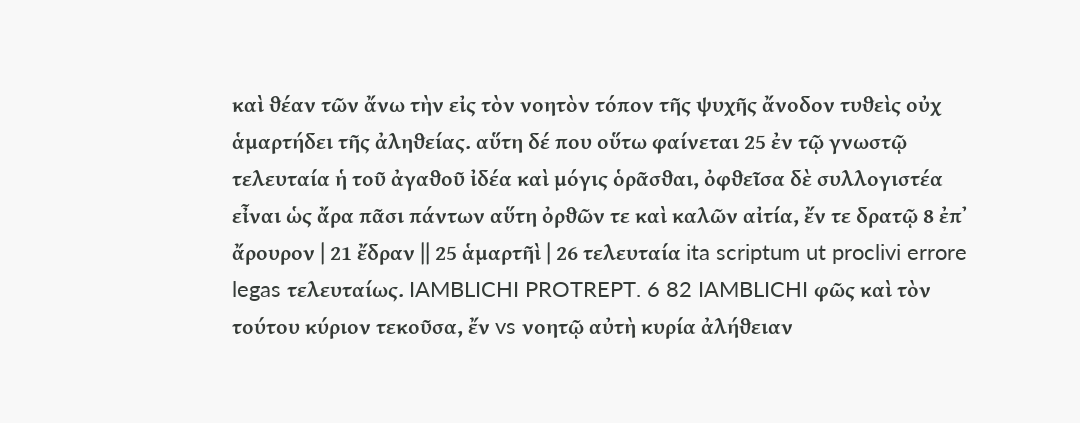καὶ ϑέαν τῶν ἄνω τὴν εἰς τὸν νοητὸν τόπον τῆς ψυχῆς ἄνοδον τυϑεὶς οὐχ ἁμαρτήδει τῆς ἀληϑείας. αὕτη δέ που οὕτω φαίνεται 25 ἐν τῷ γνωστῷ τελευταία ἡ τοῦ ἀγαϑοῦ ἰδέα καὶ μόγις ὁρᾶσϑαι, ὀφϑεῖσα δὲ συλλογιστέα εἶναι ὡς ἄρα πᾶσι πάντων αὕτη ὀρϑῶν τε καὶ καλῶν αἰτία, ἔν τε δρατῷ 8 ἐπ᾽ ἄρουρον | 21 ἔδραν || 25 ἁμαρτῆὶ | 26 τελευταία ita scriptum ut proclivi errore legas τελευταίως. IAMBLICHI PROTREPT. 6 82 IAMBLICHI φῶς καὶ τὸν τούτου κύριον τεκοῦσα, ἔν vs νοητῷ αὐτὴ κυρία ἀλήϑειαν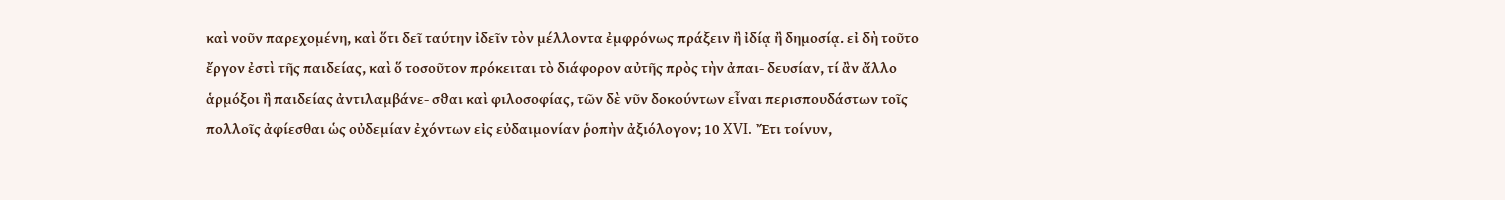καὶ νοῦν παρεχομένη, καὶ ὅτι δεῖ ταύτην ἰδεῖν τὸν μέλλοντα ἐμφρόνως πράξειν ἢ ἰδίᾳ ἢ δημοσίᾳ. εἰ δὴ τοῦτο ἔργον ἐστὶ τῆς παιδείας, καὶ ὅ τοσοῦτον πρόκειται τὸ διάφορον αὐτῆς πρὸς τὴν ἀπαι- δευσίαν, τί ἂν ἄλλο ἁρμόξοι ἢ παιδείας ἀντιλαμβάνε- σϑαι καὶ φιλοσοφίας, τῶν δὲ νῦν δοκούντων εἶναι περισπουδάστων τοῖς πολλοῖς ἀφίεσθαι ὡς οὐδεμίαν ἐχόντων εἰς εὐδαιμονίαν ῥοπὴν ἀξιόλογον; 10 XVI. Ἔτι τοίνυν,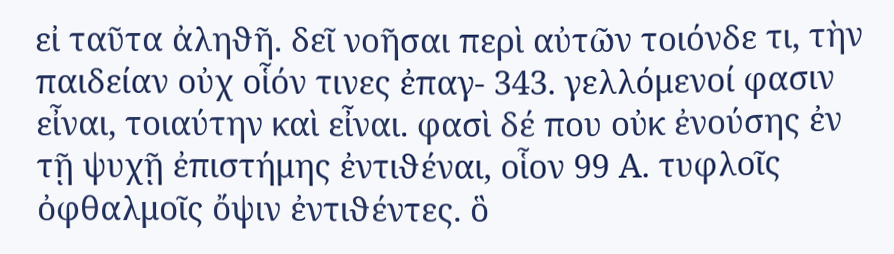εἰ ταῦτα ἀληϑῆ. δεῖ νοῆσαι περὶ αὐτῶν τοιόνδε τι, τὴν παιδείαν οὐχ οἷόν τινες ἐπαγ- 343. γελλόμενοί φασιν εἶναι, τοιαύτην καὶ εἶναι. φασὶ δέ που οὐκ ἐνούσης ἐν τῇ ψυχῇ ἐπιστήμης ἐντιϑέναι, οἷον 99 Α. τυφλοῖς ὀφθαλμοῖς ὄψιν ἐντιϑέντες. ὃ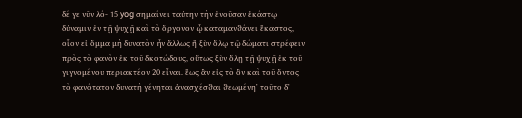δέ γε νῦν λό- 15 yog σημαίνει ταύτην τὴν ἐνοῦσαν ἑκάστῳ δύναμιν ἐν τῇ ψυχῇ καὶ τὸ ὄργονον ᾧ καταμανϑάνει ἕκαστος, οἷον εἰ ὄμμα μὴ δυνατὸν ἦν ἄλλως ἢ ξὺν ὅλῳ τῷ δώματι στρέφειν πρὸς τὸ φανὸν ἐκ τοῦ δκοτώδους, οὕτως ξὺν ὅλῃ τῇ ψυχῇ ἐκ τοῦ γιγνομένου περιακτέον 20 εἶναι. ἕως ἂν εἰς τὸ ὃν καὶ τοῦ ὄντος τὸ φανότατον δυνατὴ γένηται ἀνασχέσϑαι ϑεωμένη᾽ τοῦτο δ᾽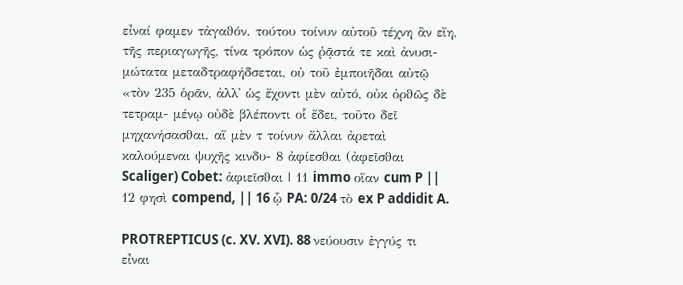εἶναί φαμεν τἀγαϑόν. τούτου τοίνυν αὐτοῦ τέχνη ἂν εἴη, τῆς περιαγωγῆς, τίνα τρόπον ὡς ῥᾷστά τε καὶ ἀνυσι- μώτατα μεταδτραφήδσεται, οὐ τοῦ ἐμποιῆδαι αὐτῷ «τὸν 235 ὁρᾶν, ἀλλ᾽ ὡς ἔχοντι μὲν αὐτό, οὐκ ὀρϑῶς δὲ τετραμ- μένῳ οὐδὲ βλέποντι οἷ ἔδει, τοῦτο δεῖ μηχανήσασϑαι. αἴ μὲν τ τοίνυν ἄλλαι ἀρεταὶ καλούμεναι ψυχῆς κινδυ- 8 ἀφίεσϑαι (ἀφεῖσϑαι Scaliger) Cobet: ἀφιεῖσϑαι | 11 immo οἵαν cum P || 12 φησὶ compend, || 16 ᾧ PA: 0/24 τὸ ex P addidit A.

PROTREPTICUS (c. XV. XVI). 88 νεύουσιν ἐγγύς τι εἶναι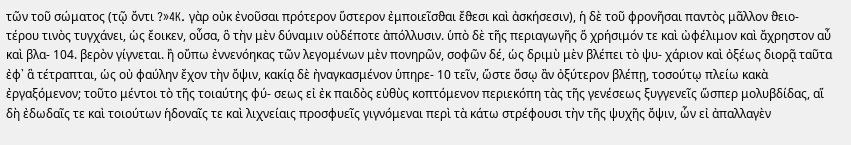τῶν τοῦ σώματος (τῷ ὄντι ?»4K. γὰρ οὐκ ἐνοῦσαι πρότερον ὕστερον ἐμποιεῖσϑαι ἔϑεσι καὶ ἀσκήσεσιν), ἡ δὲ τοῦ φρονῆσαι παντὸς μᾶλλον ϑειο- τέρου τινὸς τυγχάνει, ὡς ἔοικεν, οὖσα, ὃ τὴν μὲν δύναμιν οὐδέποτε ἀπόλλυσιν. ὑπὸ δὲ τῆς περιαγωγῆς ὅ χρήσιμόν τε καὶ ὠφέλιμον καὶ ἄχρηστον αὖ καὶ βλα- 104. βερὸν γίγνεται. ἢ οὔπω ἐννενόηκας τῶν λεγομένων μὲν πονηρῶν, σοφῶν δέ, ὡς δριμὺ μὲν βλέπει τὸ ψυ- χάριον καὶ ὀξέως διορᾷ ταῦτα ἐφ᾽ ἃ τέτραπται, ὡς οὐ φαύλην ἔχον τὴν ὄψιν, κακίᾳ δὲ ἠναγκασμένον ὑπηρε- 10 τεῖν, ὥστε ὅσῳ ἂν ὀξύτερον βλέπῃ, τοσούτῳ πλείω κακὰ ἐργαξόμενον; τοῦτο μέντοι τὸ τῆς τοιαύτης φύ- σεως εἰ ἐκ παιδὸς εὐθὺς κοπτόμενον περιεκόπη τὰς τῆς γενέσεως ξυγγενεῖς ὥσπερ μολυβδίδας, αἵ δὴ ἐδωδαῖς τε καὶ τοιούτων ἡδοναῖς τε καὶ λιχνείαις προσφυεῖς γιγνόμεναι περὶ τὰ κάτω στρέφουσι τὴν τῆς ψυχῆς ὄψιν, ὧν εἰ ἀπαλλαγὲν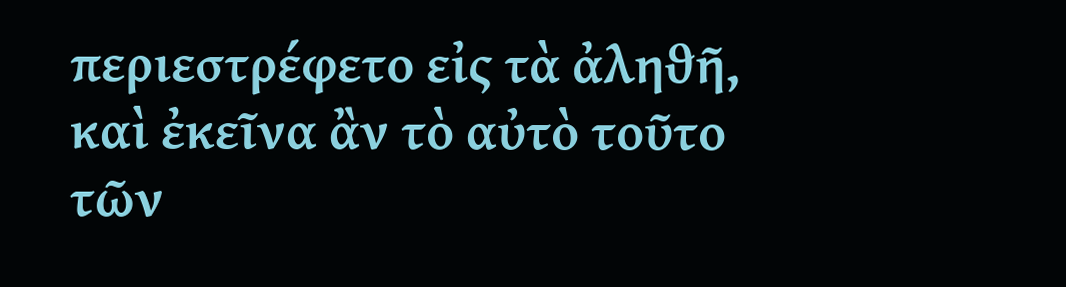περιεστρέφετο εἰς τὰ ἀληϑῆ, καὶ ἐκεῖνα ἂν τὸ αὐτὸ τοῦτο τῶν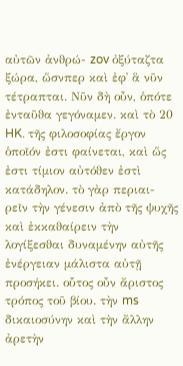αὐτῶν ἀνϑρώ- zov ὀξύταζτα ξώρα, ὥσνπερ καὶ ἐφ᾽ ἃ νῦν τέτραπται. Νῦν δὴ οὖν, ὁπότε ἐνταῦϑα γεγόναμεν. καὶ τὸ 20 HK. τῆς φιλοσοφίας ἔργον ὁποῖόν ἐστι φαίνεται, καὶ ὥς ἐστι τίμιον αὐτόϑεν ἐστὶ κατάδηλον. τὸ γὰρ περιαι- ρεῖν τὴν γένεσιν ἀπὸ τῆς ψυχῆς καὶ ἐκκαϑαίρειν τὴν λογίξεσϑαι δυναμένην αὐτῆς ἐνέργειαν μάλιστα αὐτῇ προσήκει. οὗτος οὖν ἄριστος τρόπος τοῦ βίου. τὴν ms δικαιοσύνην καὶ τὴν ἄλλην ἀρετὴν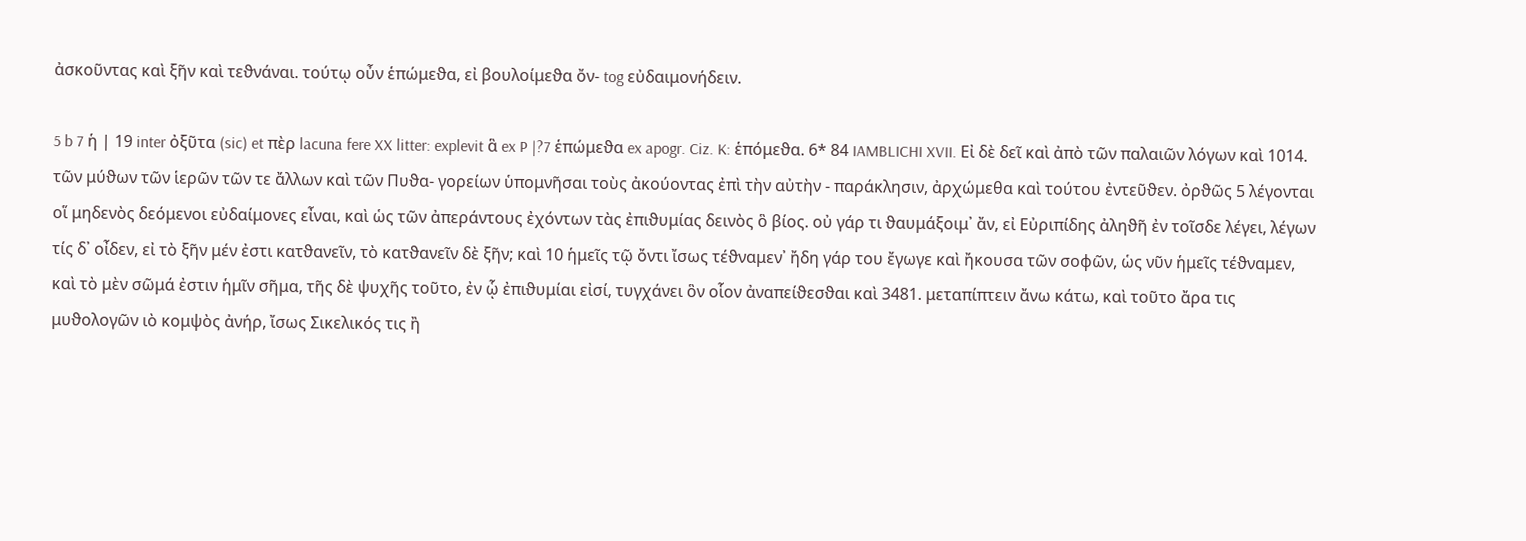ἀσκοῦντας καὶ ξῆν καὶ τεϑνάναι. τούτῳ οὖν ἑπώμεϑα, εἰ βουλοίμεϑα ὄν- tog εὐδαιμονήδειν.

5 b 7 ἡ | 19 inter ὀξῦτα (sic) et πὲρ lacuna fere XX litter: explevit ἃ ex P |?7 ἑπώμεϑα ex apogr. Ciz. K: ἑπόμεϑα. 6* 84 IAMBLICHI XVII. Εἰ δὲ δεῖ καὶ ἀπὸ τῶν παλαιῶν λόγων καὶ 1014. τῶν μύϑων τῶν ἱερῶν τῶν τε ἄλλων καὶ τῶν Πυϑα- γορείων ὑπομνῆσαι τοὺς ἀκούοντας ἐπὶ τὴν αὐτὴν - παράκλησιν, ἀρχώμεθα καὶ τούτου ἐντεῦϑεν. ὀρϑῶς 5 λέγονται οἵ μηδενὸς δεόμενοι εὐδαίμονες εἶναι, καὶ ὡς τῶν ἀπεράντους ἐχόντων τὰς ἐπιϑυμίας δεινὸς ὃ βίος. οὐ γάρ τι ϑαυμάξοιμ᾽ ἄν, εἰ Εὐριπίδης ἀληϑῆ ἐν τοῖσδε λέγει, λέγων τίς δ᾽ οἶδεν, εἰ τὸ ξῆν μέν ἐστι κατϑανεῖν, τὸ κατϑανεῖν δὲ ξῆν; καὶ 10 ἡμεῖς τῷ ὄντι ἴσως τέϑναμεν᾽ ἤδη γάρ του ἔγωγε καὶ ἤκουσα τῶν σοφῶν, ὡς νῦν ἡμεῖς τέϑναμεν, καὶ τὸ μὲν σῶμά ἐστιν ἡμῖν σῆμα, τῆς δὲ ψυχῆς τοῦτο, ἐν ᾧ ἐπιϑυμίαι εἰσί, τυγχάνει ὃν οἷον ἀναπείϑεσϑαι καὶ 3481. μεταπίπτειν ἄνω κάτω, καὶ τοῦτο ἄρα τις μυϑολογῶν ιὸ κομψὸς ἀνήρ, ἴσως Σικελικός τις ἢ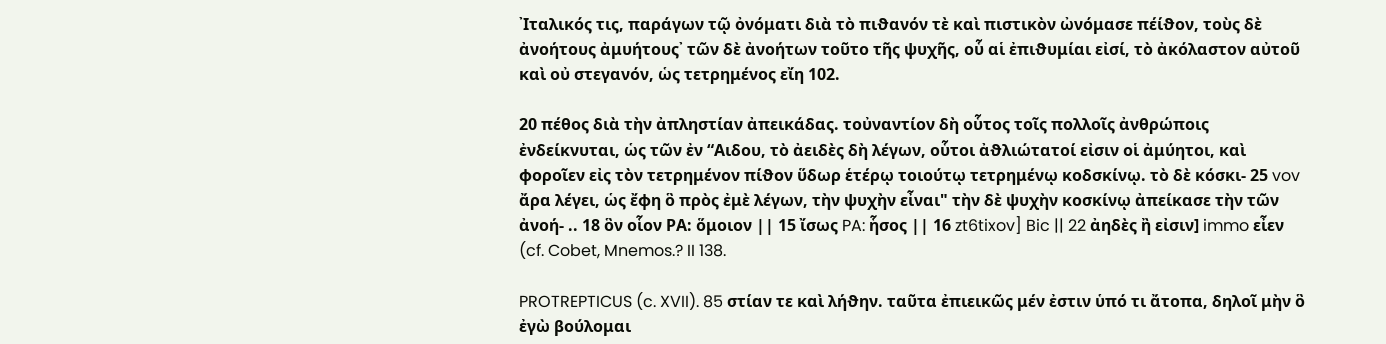᾿Ιταλικός τις, παράγων τῷ ὀνόματι διὰ τὸ πιϑανόν τὲ καὶ πιστικὸν ὠνόμασε πέίϑον, τοὺς δὲ ἀνοήτους ἀμυήτους᾽ τῶν δὲ ἀνοήτων τοῦτο τῆς ψυχῆς, οὗ αἱ ἐπιϑυμίαι εἰσί, τὸ ἀκόλαστον αὐτοῦ καὶ οὐ στεγανόν, ὡς τετρημένος εἴη 102.

20 πέθος διὰ τὴν ἀπληστίαν ἀπεικάδας. τοὐναντίον δὴ οὗτος τοῖς πολλοῖς ἀνθρώποις ἐνδείκνυται, ὡς τῶν ἐν “Αιδου, τὸ ἀειδὲς δὴ λέγων, οὗτοι ἀϑλιώτατοί εἰσιν οἱ ἀμύητοι, καὶ φοροῖεν εἰς τὸν τετρημένον πίϑον ὕδωρ ἑτέρῳ τοιούτῳ τετρημένῳ κοδσκίνῳ. τὸ δὲ κόσκι- 25 vov ἄρα λέγει, ὡς ἔφη ὃ πρὸς ἐμὲ λέγων, τὴν ψυχὴν εἶναι" τὴν δὲ ψυχὴν κοσκίνῳ ἀπείκασε τὴν τῶν ἀνοή- .. 18 ὃν οἷον ΡΑ: ὅμοιον || 15 ἴσως PA: ἧσος || 16 zt6tixov] Bic || 22 ἀηδὲς ἢ εἰσιν] immo εἶεν (cf. Cobet, Mnemos.? II 138.

PROTREPTICUS (c. XVII). 85 στίαν τε καὶ λήϑην. ταῦτα ἐπιεικῶς μέν ἐστιν ὑπό τι ἄτοπα, δηλοῖ μὴν ὃ ἐγὼ βούλομαι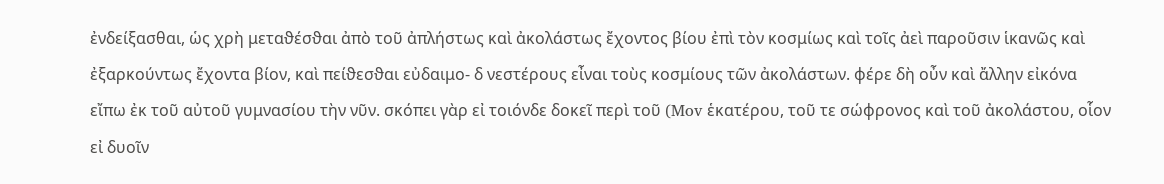ἐνδείξασθαι, ὡς χρὴ μεταϑέσϑαι ἀπὸ τοῦ ἀπλήστως καὶ ἀκολάστως ἔχοντος βίου ἐπὶ τὸν κοσμίως καὶ τοῖς ἀεὶ παροῦσιν ἱκανῶς καὶ ἐξαρκούντως ἔχοντα βίον, καὶ πείϑεσϑαι εὐδαιμο- δ νεστέρους εἶναι τοὺς κοσμίους τῶν ἀκολάστων. φέρε δὴ οὖν καὶ ἄλλην εἰκόνα εἴπω ἐκ τοῦ αὐτοῦ γυμνασίου τὴν νῦν. σκόπει γὰρ εἰ τοιόνδε δοκεῖ περὶ τοῦ (Mov ἑκατέρου, τοῦ τε σώφρονος καὶ τοῦ ἀκολάστου, οἷον εἰ δυοῖν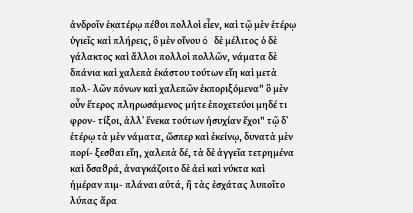ἀνδροῖν ἑκατέρῳ πέϑοι πολλοὶ εἶεν, καὶ τῷ μὲν ἑτέρῳ ὑγιεῖς καὶ πλήρεις, ὃ μὲν οἴνου ó δὲ μέλιτος ὁ δὲ γάλακτος καὶ ἄλλοι πολλοὶ πολλῶν, νάματα δὲ δπάνια καὶ χαλεπὰ ἑκάστου τούτων εἴη καὶ μετὰ πολ- λῶν πόνων καὶ χαλεπῶν ἐκποριξόμενα" ὃ μὲν οὖν ἕτερος πληρωσάμενος μήτε ἐποχετεύοι μηδέ τι φρον- τίξοι, ἀλλ᾽ ἕνεκα τούτων ἡσυχίαν ἔχοι" τῷ δ᾽ ἑτέρῳ τὰ μὲν νάματα, ὥσπερ καὶ ἐκείνῳ, δυνατὰ μὲν πορί- ξεσϑαι εἴη, χαλεπὰ δέ, τὰ δὲ ἀγγεῖα τετρημένα καὶ δσαϑρά, ἀναγκάζοιτο δὲ ἀεὶ καὶ νύκτα καὶ ἡμέραν πιμ- πλάναι αὐτά, ἢ τὰς ἐσχάτας λυποῖτο λύπας ἄρα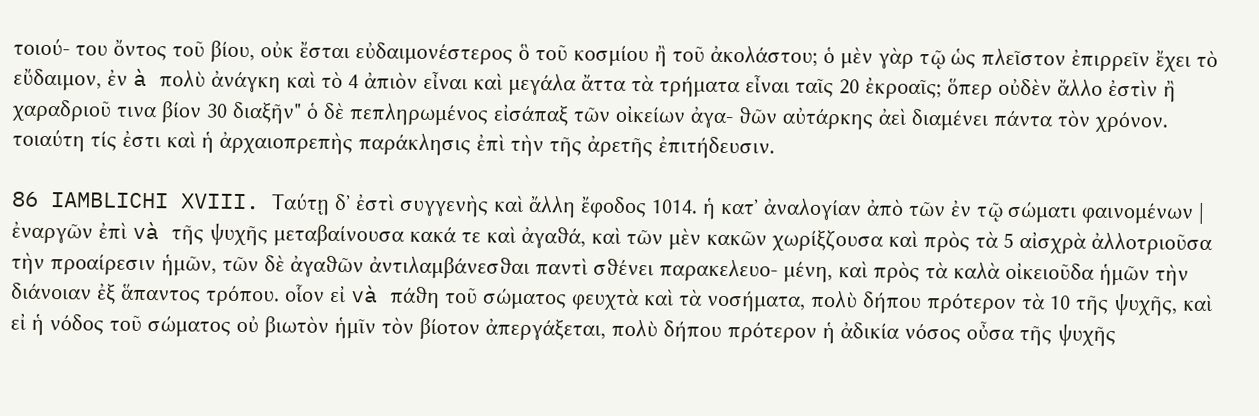τοιού- του ὄντος τοῦ βίου, οὐκ ἔσται εὐδαιμονέστερος ὃ τοῦ κοσμίου ἢ τοῦ ἀκολάστου; ὁ μὲν γὰρ τῷ ὡς πλεῖστον ἐπιρρεῖν ἔχει τὸ εὔδαιμον, ἐν à πολὺ ἀνάγκη καὶ τὸ 4 ἀπιὸν εἶναι καὶ μεγάλα ἄττα τὰ τρήματα εἶναι ταῖς 20 ἐκροαῖς; ὅπερ οὐδὲν ἄλλο ἐστὶν ἢ χαραδριοῦ τινα βίον 30 διαξῆν" ὁ δὲ πεπληρωμένος εἰσάπαξ τῶν οἰκείων ἀγα- ϑῶν αὐτάρκης ἀεὶ διαμένει πάντα τὸν χρόνον. τοιαύτη τίς ἐστι καὶ ἡ ἀρχαιοπρεπὴς παράκλησις ἐπὶ τὴν τῆς ἀρετῆς ἐπιτήδευσιν.

86 IAMBLICHI XVIII. Ταύτῃ δ᾽ ἐστὶ συγγενὴς καὶ ἄλλη ἔφοδος 1014. ἡ κατ᾽ ἀναλογίαν ἀπὸ τῶν ἐν τῷ σώματι φαινομένων | ἐναργῶν ἐπὶ và τῆς ψυχῆς μεταβαίνουσα κακά τε καὶ ἀγαϑά, καὶ τῶν μὲν κακῶν χωρίξζουσα καὶ πρὸς τὰ 5 αἰσχρὰ ἀλλοτριοῦσα τὴν προαίρεσιν ἡμῶν, τῶν δὲ ἀγαϑῶν ἀντιλαμβάνεσϑαι παντὶ σϑένει παρακελευο- μένη, καὶ πρὸς τὰ καλὰ οἰκειοῦδα ἡμῶν τὴν διάνοιαν ἐξ ἅπαντος τρόπου. οἷον εἰ và πάϑη τοῦ σώματος φευχτὰ καὶ τὰ νοσήματα, πολὺ δήπου πρότερον τὰ 10 τῆς ψυχῆς, καὶ εἰ ἡ νόδος τοῦ σώματος οὐ βιωτὸν ἡμῖν τὸν βίοτον ἀπεργάξεται, πολὺ δήπου πρότερον ἡ ἀδικία νόσος οὖσα τῆς ψυχῆς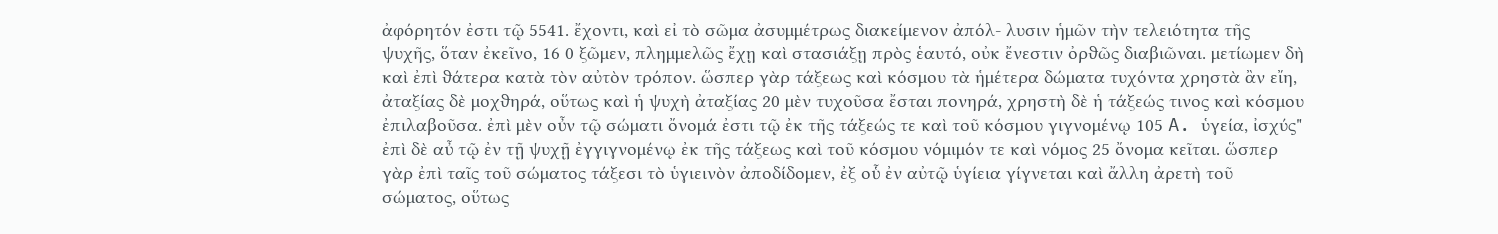ἀφόρητόν ἐστι τῷ 5541. ἔχοντι, καὶ εἰ τὸ σῶμα ἀσυμμέτρως διακείμενον ἀπόλ- λυσιν ἡμῶν τὴν τελειότητα τῆς ψυχῆς, ὅταν ἐκεῖνο, 16 0 ξῶμεν, πλημμελῶς ἔχῃ καὶ στασιάξῃ πρὸς ἑαυτό, οὐκ ἔνεστιν ὀρϑῶς διαβιῶναι. μετίωμεν δὴ καὶ ἐπὶ ϑάτερα κατὰ τὸν αὐτὸν τρόπον. ὥσπερ γὰρ τάξεως καὶ κόσμου τὰ ἡμέτερα δώματα τυχόντα χρηστὰ ἂν εἴη, ἀταξίας δὲ μοχϑηρά, οὕτως καὶ ἡ ψυχὴ ἀταξίας 20 μὲν τυχοῦσα ἔσται πονηρά, χρηστὴ δὲ ἡ τάξεώς τινος καὶ κόσμου ἐπιλαβοῦσα. ἐπὶ μὲν οὖν τῷ σώματι ὄνομά ἐστι τῷ ἐκ τῆς τάξεώς τε καὶ τοῦ κόσμου γιγνομένῳ 105 A. ὑγεία, ἰσχύς" ἐπὶ δὲ αὖ τῷ ἐν τῇ ψυχῇ ἐγγιγνομένῳ ἐκ τῆς τάξεως καὶ τοῦ κόσμου νόμιμόν τε καὶ νόμος 25 ὄνομα κεῖται. ὥσπερ γὰρ ἐπὶ ταῖς τοῦ σώματος τάξεσι τὸ ὑγιεινὸν ἀποδίδομεν, ἐξ οὗ ἐν αὐτῷ ὑγίεια γίγνεται καὶ ἄλλη ἀρετὴ τοῦ σώματος, οὕτως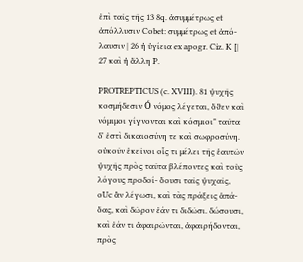ἐπὶ ταῖς τῆς 13 8q. ἀσυμμέτρως et ἀπόλλυσιν Cobet: συμμέτρως et ἀπό- λαυσιν | 26 ἡ ὑγίεια ex apogr. Ciz. K [| 27 καὶ ἡ ἄλλη P.

PROTREPTICUS (c. XVIII). 81 ψυχῆς κοσμήδεσιν Ó νόμος λέγεται, ὅϑεν καὶ νόμιμοι γίγνονται καὶ κόσμιοι" ταῦτα δ᾽ ἐστὶ δικαιοσύνη τε καὶ σωφροσύνη. οὐκοῦν ἐκεῖνοι οἷς τι μέλει τῆς ἑαυτῶν ψυχῆς πρὸς ταῦτα βλέποντες καὶ τοὺς λόγους προδοί- ὅουσι ταῖς ψυχαῖς, oUc ἂν λέγωσι, καὶ τὰς πράξεις ἁπά- ὅας, καὶ δῶρον ἐάν τι διδῶσι. δώσουσι, καὶ ἐάν τι ἀφαιρῶνται, ἀφαιρήδονται, πρὸς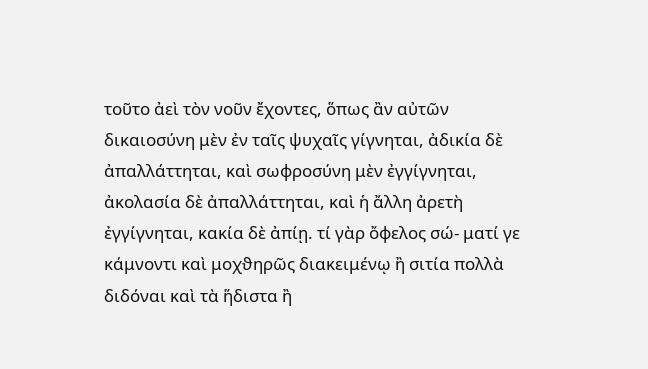τοῦτο ἀεὶ τὸν νοῦν ἔχοντες, ὅπως ἂν αὐτῶν δικαιοσύνη μὲν ἐν ταῖς ψυχαῖς γίγνηται, ἀδικία δὲ ἀπαλλάττηται, καὶ σωφροσύνη μὲν ἐγγίγνηται, ἀκολασία δὲ ἀπαλλάττηται, καὶ ἡ ἄλλη ἀρετὴ ἐγγίγνηται, κακία δὲ ἀπίῃ. τί γὰρ ὄφελος σώ- ματί γε κάμνοντι καὶ μοχϑηρῶς διακειμένῳ ἢ σιτία πολλὰ διδόναι καὶ τὰ ἥδιστα ἢ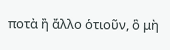ποτὰ ἢ ἄλλο ὁτιοῦν, ὃ μὴ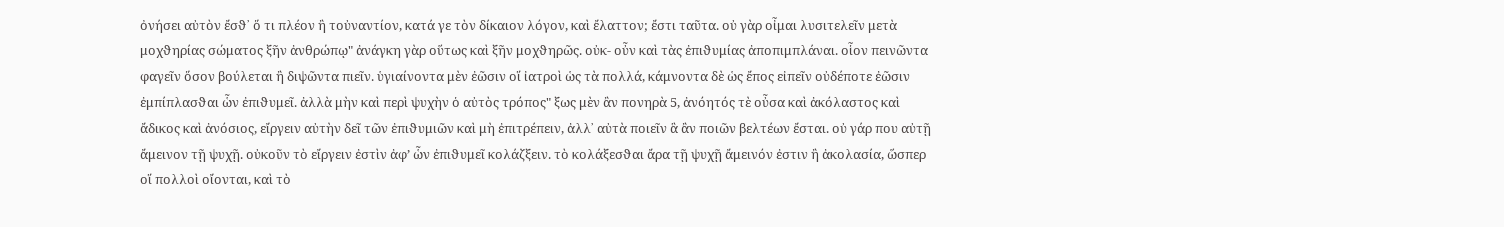ὀνήσει αὐτὸν ἔσϑ᾽ ὅ τι πλέον ἢ τοὐναντίον, κατά γε τὸν δίκαιον λόγον, καὶ ἔλαττον; ἔστι ταῦτα. οὐ γὰρ οἶμαι λυσιτελεῖν μετὰ μοχϑηρίας σώματος ξῆν ἀνθρώπῳ" ἀνάγκη γὰρ οὕτως καὶ ξῆν μοχϑηρῶς. οὐκ- οὖν καὶ τὰς ἐπιϑυμίας ἀποπιμπλάναι. οἷον πεινῶντα φαγεῖν ὅσον βούλεται ἢ διψῶντα πιεῖν. ὑγιαίνοντα μὲν ἐῶσιν οἵ ἰατροὶ ὡς τὰ πολλά, κάμνοντα δὲ ὡς ἔπος εἰπεῖν οὐδέποτε ἐῶσιν ἐμπίπλασϑαι ὧν ἐπιϑυμεῖ. ἀλλὰ μὴν καὶ περὶ ψυχὴν ὁ αὐτὸς τρόπος" ξως μὲν ἂν πονηρὰ 5, ἀνόητός τὲ οὖσα καὶ ἀκόλαστος καὶ ἄδικος καὶ ἀνόσιος, εἴργειν αὐτὴν δεῖ τῶν ἐπιϑυμιῶν καὶ μὴ ἐπιτρέπειν, ἀλλ᾽ αὐτὰ ποιεῖν ἃ ἂν ποιῶν βελτέων ἔσται. οὐ γάρ που αὐτῇ ἄμεινον τῇ ψυχῇ. οὐκοῦν τὸ εἴργειν ἐστὶν ἀφ’ ὧν ἐπιϑυμεῖ κολάζξειν. τὸ κολάξεσϑαι ἄρα τῇ ψυχῇ ἄμεινόν ἐστιν ἢ ἀκολασία, ὥσπερ οἵ πολλοὶ οἴονται, καὶ τὸ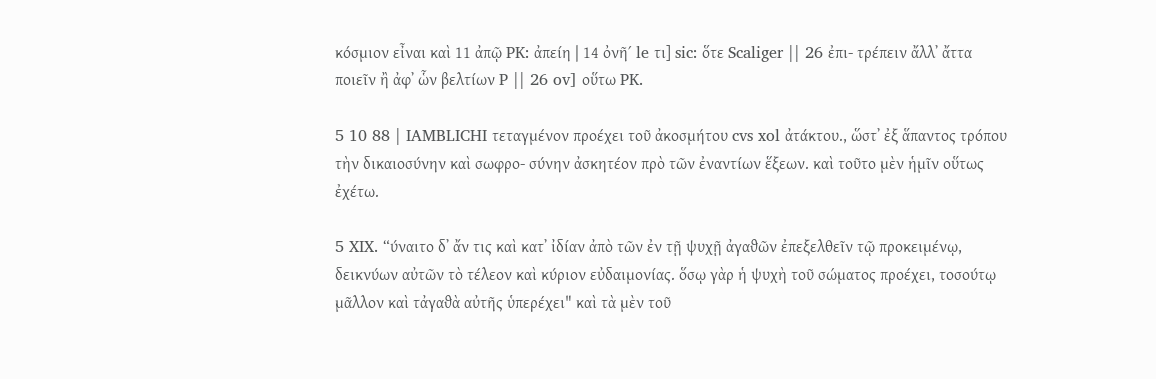κόσμιον εἶναι καὶ 11 ἀπῷ PK: ἀπείη | 14 ὀνῆ΄ le τι] sic: ὅτε Scaliger || 26 ἐπι- τρέπειν ἄλλ᾽ ἄττα ποιεῖν ἢ ἀφ᾽ ὧν βελτίων P || 26 ov] οὕτω PK.

5 10 88 | IAMBLICHI τεταγμένον προέχει τοῦ ἀκοσμήτου cvs xol ἀτάκτου., ὥστ᾽ ἐξ ἅπαντος τρόπου τὴν δικαιοσύνην καὶ σωφρο- σύνην ἀσκητέον πρὸ τῶν ἐναντίων ἕξεων. καὶ τοῦτο μὲν ἡμῖν οὕτως ἐχέτω.

5 XIX. “ύναιτο δ᾽ ἄν τις καὶ κατ᾽ ἰδίαν ἀπὸ τῶν ἐν τῇ ψυχῇ ἀγαϑῶν ἐπεξελθεῖν τῷ προκειμένῳ, δεικνύων αὐτῶν τὸ τέλεον καὶ κύριον εὐδαιμονίας. ὅσῳ γὰρ ἡ ψυχὴ τοῦ σώματος προέχει, τοσούτῳ μᾶλλον καὶ τἀγαϑὰ αὐτῆς ὑπερέχει" καὶ τὰ μὲν τοῦ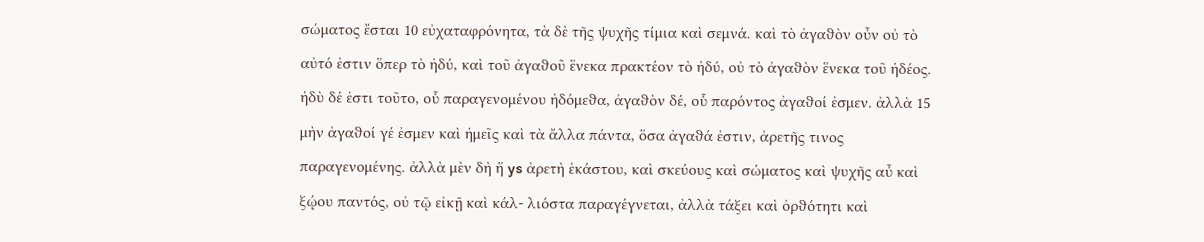σώματος ἔσται 10 εὐχαταφρόνητα, τὰ δὲ τῆς ψυχῆς τίμια καὶ σεμνά. καὶ τὸ ἀγαϑὸν οὖν οὐ τὸ αὐτό ἐστιν ὅπερ τὸ ἡδύ, καὶ τοῦ ἀγαϑοῦ ἕνεκα πρακτέον τὸ ἡδύ, οὐ τὸ ἀγαϑὸν ἕνεκα τοῦ ἡδέος. ἡδὺ δέ ἐστι τοῦτο, οὗ παραγενομένου ἡδόμεϑα, ἀγαϑὸν δέ, οὗ παρόντος ἀγαϑοί ἐσμεν. ἀλλὰ 15 μὴν ἀγαϑοί γέ ἐσμεν καὶ ἡμεῖς καὶ τὰ ἄλλα πάντα, ὅσα ἀγαϑά ἐστιν, ἀρετῆς τινος παραγενομένης. ἀλλὰ μὲν δὴ ἥ ys ἀρετὴ ἑκάστου, καὶ σκεύους καὶ σώματος καὶ ψυχῆς αὖ καὶ ξῴου παντός, οὐ τῷ εἰκῇ καὶ κάλ- λιόστα παραγέγνεται, ἀλλὰ τάξει καὶ ὀρϑότητι καὶ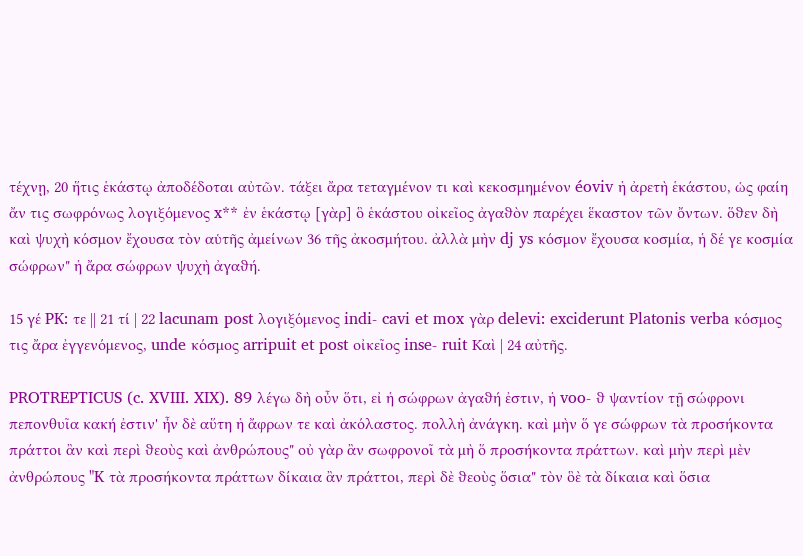τέχνῃ, 20 ἥτις ἑκάστῳ ἀποδέδοται αὐτῶν. τάξει ἄρα τεταγμένον τι καὶ κεκοσμημένον éoviv ἡ ἀρετὴ ἑκάστου, ὡς φαίη ἄν τις σωφρόνως λογιξόμενος x** ἐν ἑκάστῳ [γὰρ] ὃ ἑκάστου οἰκεῖος ἀγαϑὸν παρέχει ἕκαστον τῶν ὄντων. ὅϑεν δὴ καὶ ψυχὴ κόσμον ἔχουσα τὸν αὑτῆς ἀμείνων 36 τῆς ἀκοσμήτου. ἀλλὰ μὴν dj ys κόσμον ἔχουσα κοσμία, ἡ δέ γε κοσμία σώφρων" ἡ ἄρα σώφρων ψυχὴ ἀγαϑή.

15 γέ PK: τε || 21 τί | 22 lacunam post λογιξόμενος indi- cavi et mox γὰρ delevi: exciderunt Platonis verba κόσμος τις ἄρα ἐγγενόμενος, unde κόσμος arripuit et post οἰκεῖος inse- ruit Καὶ | 24 αὐτῆς.

PROTREPTICUS (c. XVIII. XIX). 89 λέγω δὴ οὖν ὅτι, εἰ ἡ σώφρων ἀγαϑή ἐστιν, ἡ voo- ϑ ψαντίον τῇ σώφρονι πεπονθυῖα κακή ἐστιν' ἦν δὲ αὕτη ἡ ἄφρων τε καὶ ἀκόλαστος. πολλὴ ἀνάγκη. καὶ μὴν ὅ γε σώφρων τὰ προσήκοντα πράττοι ἂν καὶ περὶ ϑεοὺς καὶ ἀνθρώπους" οὐ γὰρ ἂν σωφρονοῖ τὰ μὴ ὅ προσήκοντα πράττων. καὶ μὴν περὶ μὲν ἀνθρώπους "K τὰ προσήκοντα πράττων δίκαια ἂν πράττοι, περὶ δὲ ϑεοὺς ὅσια" τὸν ὃὲ τὰ δίκαια καὶ ὅσια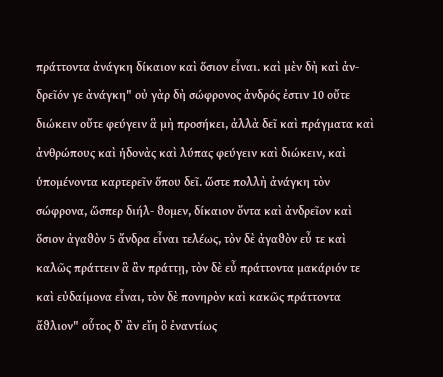πράττοντα ἀνάγκη δίκαιον καὶ ὅσιον εἶναι. καὶ μὲν δὴ καὶ ἀν- δρεῖόν γε ἀνάγκη" οὐ γὰρ δὴ σώφρονος ἀνδρός ἐστιν 10 οὔτε διώκειν οὔτε φεύγειν ἃ μὴ προσήκει, ἀλλὰ δεῖ καὶ πράγματα καὶ ἀνθρώπους καὶ ἡδονὰς καὶ λύπας φεύγειν καὶ διώκειν, καὶ ὑπομένοντα καρτερεῖν ὅπου δεῖ. ὥστε πολλὴ ἀνάγκη τὸν σώφρονα, ὥσπερ διήλ- ϑομεν, δίκαιον ὄντα καὶ ἀνδρεῖον καὶ ὅσιον ἀγαϑὸν 5 ἄνδρα εἶναι τελέως, τὸν δὲ ἀγαϑὸν εὖ τε καὶ καλῶς πράττειν ἃ ἂν πράττῃ, τὸν δὲ εὖ πράττοντα μακάριόν τε καὶ εὐδαίμονα εἶναι, τὸν δὲ πονηρὸν καὶ κακῶς πράττοντα ἄϑλιον" οὗτος δ᾽ ἂν εἴη ὃ ἐναντίως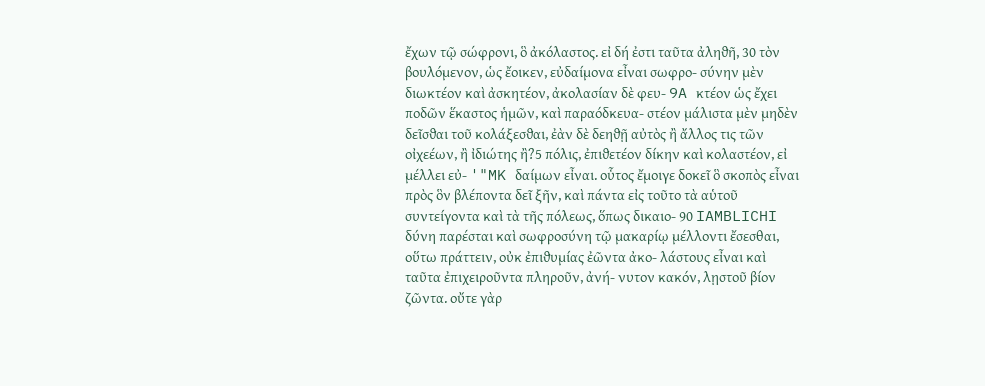ἔχων τῷ σώφρονι, ὃ ἀκόλαστος. εἰ δή ἐστι ταῦτα ἀληϑῆ, 30 τὸν βουλόμενον, ὡς ἔοικεν, εὐδαίμονα εἶναι σωφρο- σύνην μὲν διωκτέον καὶ ἀσκητέον, ἀκολασίαν δὲ φευ- 9A κτέον ὡς ἔχει ποδῶν ἕκαστος ἡμῶν, καὶ παραόδκευα- στέον μάλιστα μὲν μηδὲν δεῖσϑαι τοῦ κολάξεσϑαι, ἐὰν δὲ δεηϑῇ αὐτὸς ἢ ἄλλος τις τῶν οἰχεέων, ἢ ἰδιώτης ἢ?5 πόλις, ἐπιϑετέον δίκην καὶ κολαστέον, εἰ μέλλει εὐ- '"MK δαίμων εἶναι. οὗτος ἔμοιγε δοκεῖ ὃ σκοπὸς εἶναι πρὸς ὃν βλέποντα δεῖ ξῆν, καὶ πάντα εἰς τοῦτο τὰ αὑτοῦ συντείγοντα καὶ τὰ τῆς πόλεως, ὅπως δικαιο- 90 IAMBLICHI δύνη παρέσται καὶ σωφροσύνη τῷ μακαρίῳ μέλλοντι ἔσεσθαι, οὕτω πράττειν, οὐκ ἐπιϑυμίας ἐῶντα ἀκο- λάστους εἶναι καὶ ταῦτα ἐπιχειροῦντα πληροῦν, ἀνή- νυτον κακόν, λῃστοῦ βίον ζῶντα. οὔτε γὰρ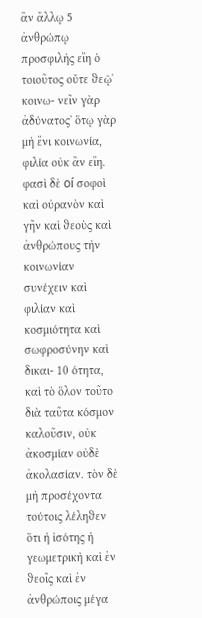ἂν ἄλλῳ 5 ἀνθρώπῳ προσφιλὴς εἴη ὁ τοιοῦτος οὔτε ϑεῷ᾽ κοινω- νεῖν γὰρ ἀδύνατος᾽ ὅτῳ γὰρ μὴ ἔνι κοινωνία, φιλία οὐκ ἂν εἴη. φασὶ δὲ oí σοφοὶ καὶ οὐρανὸν καὶ γῆν καὶ ϑεοὺς καὶ ἀνθρώπους τὴν κοινωνίαν συνέχειν καὶ φιλίαν καὶ κοσμιότητα καὶ σωφροσύνην καὶ δικαι- 10 ότητα, καὶ τὸ ὅλον τοῦτο διὰ ταῦτα κόσμον καλοῦσιν, οὐκ ἀκοσμίαν οὐδὲ ἀκολασίαν. τὸν δὲ μὴ προσέχοντα τούτοις λέληϑεν ὅτι ἡ ἰσότης ἡ γεωμετρικὴ καὶ ἐν ϑεοῖς καὶ ἐν ἀνθρώποις μέγα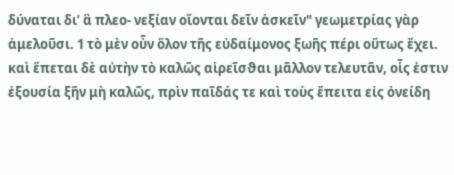δύναται δι’ ἃ πλεο- νεξίαν οἴονται δεῖν ἀσκεῖν" γεωμετρίας γὰρ ἀμελοῦσι. 1 τὸ μὲν οὖν ὅλον τῆς εὐδαίμονος ξωῆς πέρι οὕτως ἔχει. καὶ ἕπεται δὲ αὐτὴν τὸ καλῶς αἱρεῖσϑαι μᾶλλον τελευτᾶν, οἷς ἐστιν ἐξουσία ξῆν μὴ καλῶς, πρὶν παῖδάς τε καὶ τοὺς ἔπειτα εἰς ὀνείδη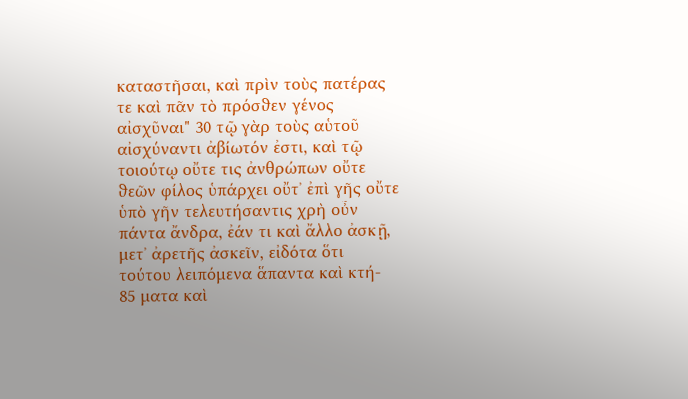καταστῆσαι, καὶ πρὶν τοὺς πατέρας τε καὶ πᾶν τὸ πρόσϑεν γένος αἰσχῦναι" 30 τῷ γὰρ τοὺς αὑτοῦ αἰσχύναντι ἀβίωτόν ἐστι, καὶ τῷ τοιούτῳ οὔτε τις ἀνθρώπων οὔτε ϑεῶν φίλος ὑπάρχει οὔτ᾽ ἐπὶ γῆς οὔτε ὑπὸ γῆν τελευτήσαντις χρὴ οὖν πάντα ἄνδρα, ἐάν τι καὶ ἄλλο ἀσκῇ, μετ᾽ ἀρετῆς ἀσκεῖν, εἰδότα ὅτι τούτου λειπόμενα ἅπαντα καὶ κτή- 85 ματα καὶ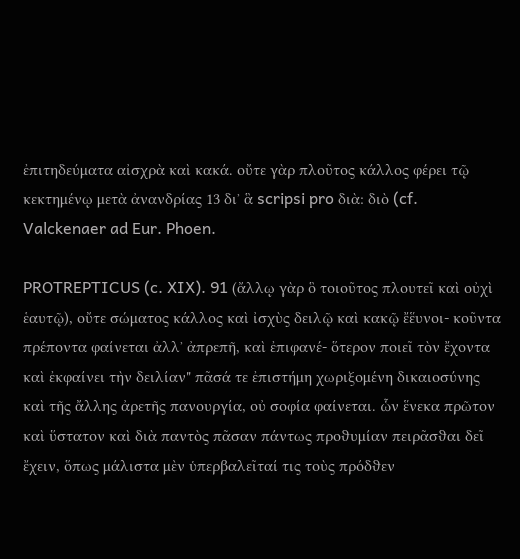ἐπιτηδεύματα αἰσχρὰ καὶ κακά. οὔτε γὰρ πλοῦτος κάλλος φέρει τῷ κεκτημένῳ μετὰ ἀνανδρίας 13 δι᾽ ἃ scripsi pro διὰ: διὸ (cf. Valckenaer ad Eur. Phoen.

PROTREPTICUS (c. XIX). 91 (ἄλλῳ γὰρ ὃ τοιοῦτος πλουτεῖ καὶ οὐχὶ ἑαυτῷ), οὔτε σώματος κάλλος καὶ ἰσχὺς δειλῷ καὶ κακῷ ἔἕυνοι- κοῦντα πρέποντα φαίνεται ἀλλ᾽ ἀπρεπῆ, καὶ ἐπιφανέ- ὅτερον ποιεῖ τὸν ἔχοντα καὶ ἐκφαίνει τὴν δειλίαν" πᾶσά τε ἐπιστήμη χωριξομένη δικαιοσύνης καὶ τῆς ἄλλης ἀρετῆς πανουργία, οὐ σοφία φαίνεται. ὧν ἕνεκα πρῶτον καὶ ὕστατον καὶ διὰ παντὸς πᾶσαν πάντως προϑυμίαν πειρᾶσϑαι δεῖ ἔχειν, ὅπως μάλιστα μὲν ὑπερβαλεῖταί τις τοὺς πρόδϑεν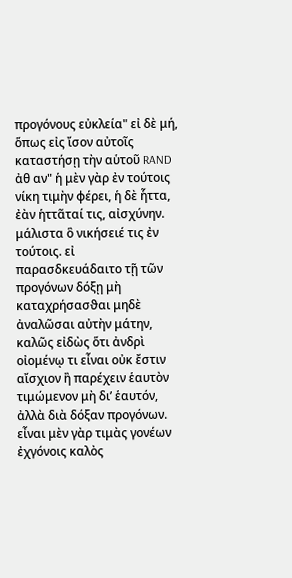προγόνους εὐκλεία" εἰ δὲ μή, ὅπως εἰς ἴσον αὐτοῖς καταστήσῃ τὴν αὑτοῦ RAND ἀθ αν" ἡ μὲν γὰρ ἐν τούτοις νίκη τιμὴν φέρει, ἡ δὲ ἧττα, ἐὰν ἡττᾶταί τις, αἰσχύνην. μάλιστα ὃ νικήσειέ τις ἐν τούτοις. εἰ παρασδκευάδαιτο τῇ τῶν προγόνων δόξῃ μὴ καταχρήσασϑαι μηδὲ ἀναλῶσαι αὐτὴν μάτην, καλῶς εἰδὼς ὅτι ἀνδρὶ οἰομένῳ τι εἶναι οὐκ ἔστιν αἴσχιον ἢ παρέχειν ἑαυτὸν τιμώμενον μὴ δι’ ἑαυτόν, ἀλλὰ διὰ δόξαν προγόνων. εἶναι μὲν γὰρ τιμὰς γονέων ἐχγόνοις καλὸς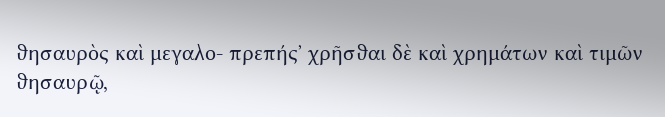ϑησαυρὸς καὶ μεγαλο- πρεπής᾽ χρῆσϑαι δὲ καὶ χρημάτων καὶ τιμῶν ϑησαυρῷ,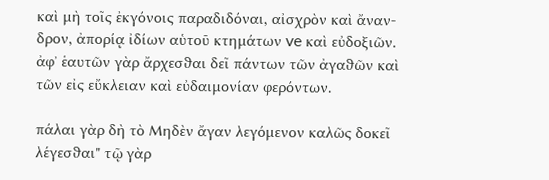καὶ μὴ τοῖς ἐκγόνοις παραδιδόναι, αἰσχρὸν καὶ ἄναν- δρον, ἀπορίᾳ ἰδίων αὑτοῦ κτημάτων ve καὶ εὐδοξιῶν. ἀφ᾽ ἑαυτῶν γὰρ ἄρχεσϑαι δεῖ πάντων τῶν ἀγαϑῶν καὶ τῶν εἰς εὔκλειαν καὶ εὐδαιμονίαν φερόντων.

πάλαι γὰρ δὴ τὸ Μηδὲν ἄγαν λεγόμενον καλῶς δοκεῖ λέγεσϑαι" τῷ γὰρ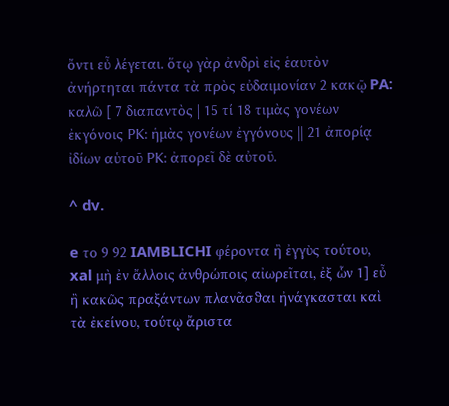ὄντι εὖ λέγεται. ὅτῳ γὰρ ἀνδρὶ εἰς ἑαυτὸν ἀνήρτηται πάντα τὰ πρὸς εὐδαιμονίαν 2 κακῷ PA: καλῶ [ 7 διαπαντὸς | 15 τί 18 τιμὰς γονέων ἐκγόνοις ΡΚ: ἡμὰς γονέων ἐγγόνους || 21 ἀπορίᾳ ἰδίων αὑτοῦ ΡΚ: ἀπορεῖ δὲ αὐτοῦ.

^ dv.

e το 9 92 IAMBLICHI φέροντα ἢ ἐγγὺς τούτου, xal μὴ ἐν ἄλλοις ἀνθρώποις αἰωρεῖται, ἐξ ὧν 1] εὖ ἢ κακῶς πραξάντων πλανᾶσϑαι ἠνάγκασται καὶ τὰ ἐκείνου, τούτῳ ἄριστα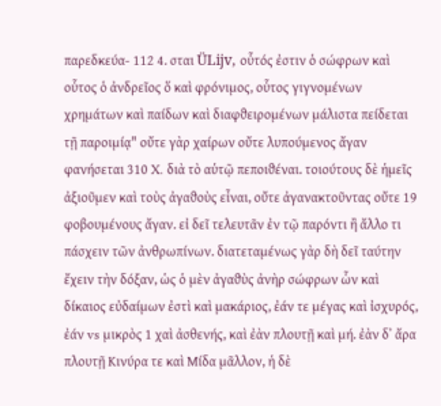παρεδκεύα- 112 4. σται ÜLijv, οὗτός ἐστιν ὁ σώφρων καὶ οὗτος ὁ ἀνδρεῖος ὅ καὶ φρόνιμος, οὗτος γιγνομένων χρημάτων καὶ παίδων καὶ διαφϑειρομένων μάλιστα πείδεται τῇ παροιμίᾳ" οὔτε γὰρ χαίρων οὔτε λυπούμενος ἄγαν φανήσεται 310 X. διὰ τὸ αὑτῷ πεποιϑέναι. τοιούτους δὲ ἡμεῖς ἀξιοῦμεν καὶ τοὺς ἀγαϑοὺς εἶναι, οὔτε ἀγανακτοῦντας οὔτε 19 φοβουμένους ἄγαν. εἰ δεῖ τελευτᾶν ἐν τῷ παρόντι ἢ ἄλλο τι πάσχειν τῶν ἀνθρωπίνων. διατεταμένως γὰρ δὴ δεῖ ταύτην ἔχειν τὴν δόξαν, ὡς ὁ μὲν ἀγαϑὺς ἀνὴρ σώφρων ὧν καὶ δίκαιος εὐδαίμων ἐστὶ καὶ μακάριος, ἐάν τε μέγας καὶ ἰσχυρός, ἐάν vs μικρὸς 1 χαὶ ἀσθενής, καὶ ἐὰν πλουτῇ καὶ μή. ἐὰν δ᾽ ἄρα πλουτῇ Κινύρα τε καὶ Μίδα μᾶλλον, ἡ δὲ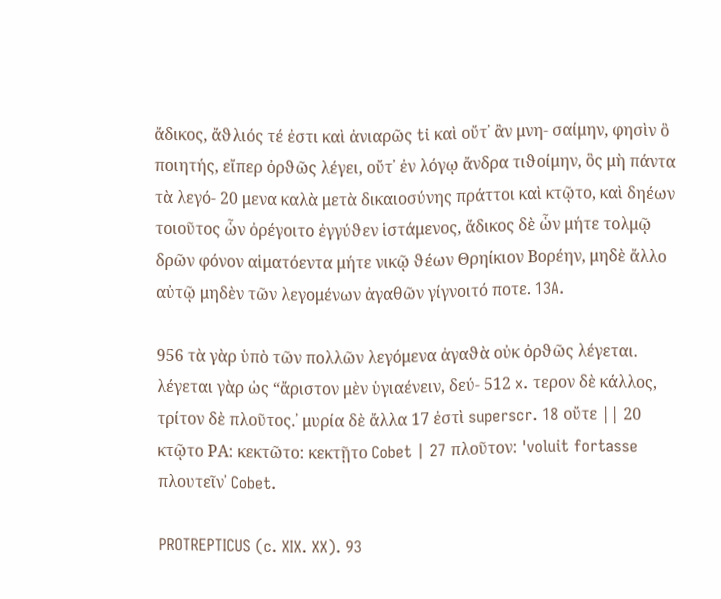ἄδικος, ἄϑλιός τέ ἐστι καὶ ἀνιαρῶς ti καὶ οὔτ᾽ ἂν μνη- σαίμην, φησὶν ὃ ποιητής, εἴπερ ὀρϑῶς λέγει, οὔτ᾽ ἐν λόγῳ ἄνδρα τιϑοίμην, ὃς μὴ πάντα τὰ λεγό- 20 μενα καλὰ μετὰ δικαιοσύνης πράττοι καὶ κτῷτο, καὶ δηέων τοιοῦτος ὧν ὀρέγοιτο ἐγγύϑεν ἱστάμενος, ἄδικος δὲ ὧν μήτε τολμῷ δρῶν φόνον αἱματόεντα μήτε νικῷ ϑέων Θρηίκιον Βορέην, μηδὲ ἄλλο αὐτῷ μηδὲν τῶν λεγομένων ἀγαθῶν γίγνοιτό ποτε. 13A.

956 τὰ γὰρ ὑπὸ τῶν πολλῶν λεγόμενα ἀγαϑὰ οὐκ ὀρϑῶς λέγεται. λέγεται γὰρ ὡς “ἄριστον μὲν ὑγιαένειν, δεύ- 512 x. τερον δὲ κάλλος, τρίτον δὲ πλοῦτος.᾽ μυρία δὲ ἄλλα 17 ἐστὶ superscr. 18 οὔτε || 20 κτῷτο ΡΑ: κεκτῶτο: κεκτῇτο Cobet | 27 πλοῦτον: 'voluit fortasse πλουτεῖν᾽ Cobet.

PROTREPTICUS (c. XIX. XX). 93